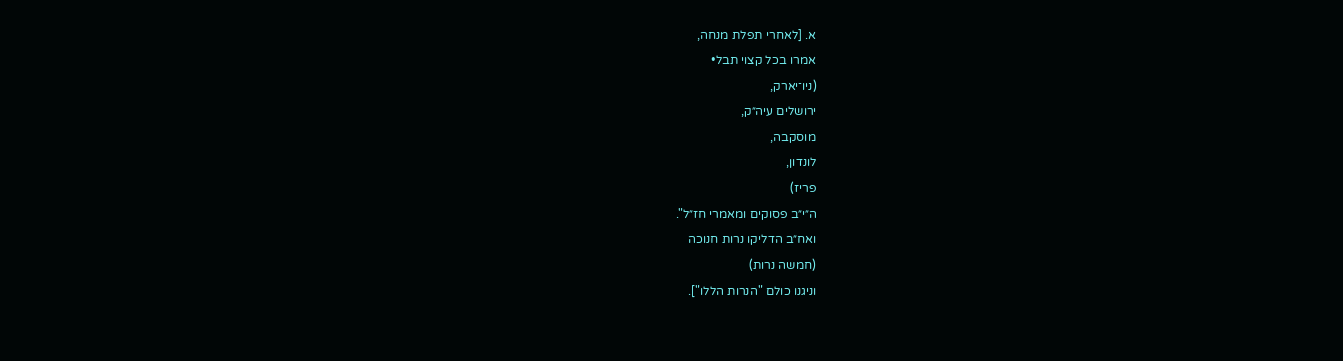א. [לאחרי תפלת מנחה,
אמרו בכל קצוי תבל•
(ניו־יארק,
ירושלים עיה״ק,
מוסקבה,
לונדון,
פריז)
ה״י״ב פסוקים ומאמרי חז״ל".
ואח״ב הדליקו נרות חנוכה
(חמשה נרות)
וניגנו כולם "הנרות הללו"].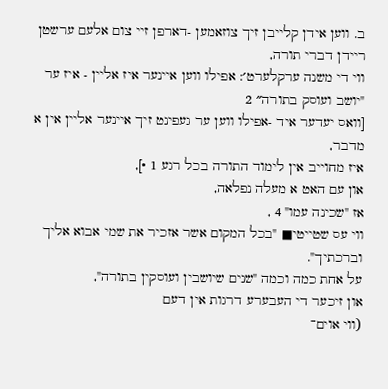ב. ווען אידן קלייבן זיך צוזאמען -דארפן זיי צום אלעם ערשטן ריידן דברי תורה,
ווי די משנה ערקלערט׳: אפילו ווען איינער איז אליין - איז ער "יושב ועוסק בתורה״ 2
[וואס יעדער איד -אפילו ווען ער געפינט זיך איינער אליין אין א מדבר,
איז מחוייב אין לימוד התורה בכל רגע 1 •],
און עם האט א מעלה נפלאה,
אז "שכינה עמו" 4 ,
ווי עס שטייטי■ "בכל המקום אשר אזכיר את שמי אבוא אליך וברכתיך".
על אחת כמה וכמה "שנים שיושבין ועוסקין בתורה",
און זיכער די העבערע דרגות אין דעם
(ווי אוים־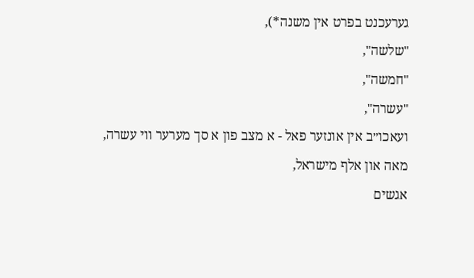גערעכנט בפרט אין משנה*),
"שלשה",
"חמשה",
"עשרה",
ועאכו״ב אין אונזער פאל - א מצב פון א סך מערער ווי עשרה,
מאה און אלף מישראל,
אגשים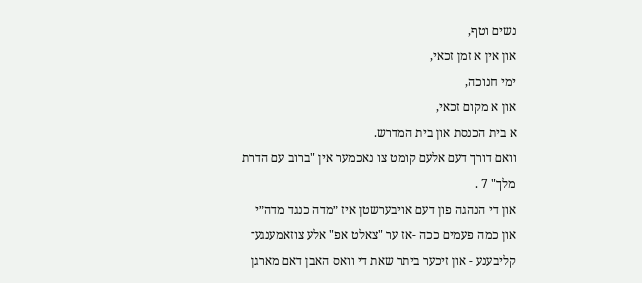נשים וטף,
און אין א זמן זכאי,
ימי חנוכה,
און א מקום זכאי,
א בית הכנסת און בית המדרש.
וואם דורך דעם אלעם קומט צו נאכמער אין "ברוב עם הדרת מלך" 7 .
און די הנהגה פון דעם אויבערשטן איז ״מדה כנגד מדה״י און כמה פעמים ככה -אז ער "צאלט אפ" אלע צוזאמענגע־ קליבענע - און זיכער ביתר שאת די וואס האבן דאם מארגן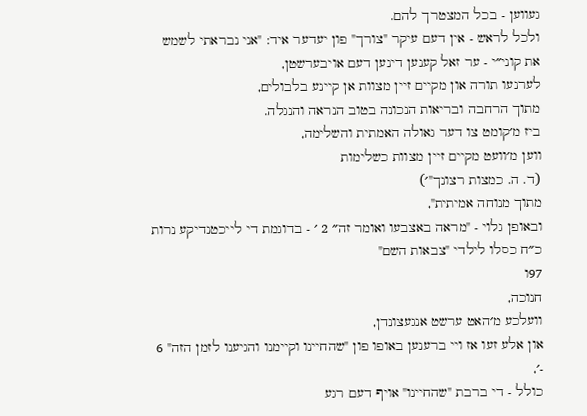געווען - בכל המצטרך להם.
ולכל לראש - אין דעם עיקר "צורך" פון יעדער איד: "אני נבראתי לשמש את קוני״י - ער זאל קענען דינען דעם אויבערשטן,
לערנעו תורה און מקיים זיין מצוות אן קיינע בלבולים,
מתוך הרחבה ובריאות הנכונה בטוב הנראה והנגלה.
ביז מ׳קומט צו דער גאולה האמתית והשלימה,
ווען מ׳וועט מקיים זיין מצוות כשלימות
(ד. ה. כמצות רצונך"׳)
מתוך מנוחה אמיתית",
ובאופן גלוי - "מראה באצבעו ואומר זה״ 2 ׳ - בדוגמת די לייכטנדיקע נרות
כ״ח כסלו לילדי "צבאות השם"
97ו
חנוכה,
וועלכע מ׳האט ערשט אנגעצונדן,
און אלע זעו אז ויי ברענען באופו פון "שהחיינו וקיימנו והגיענו לזמן הזה" 6 -׳,
כולל - די ברבת "שהחיינו" אויף דעם רגע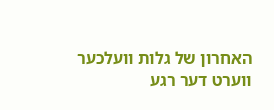האחרון של גלות וועלכער ווערט דער רגע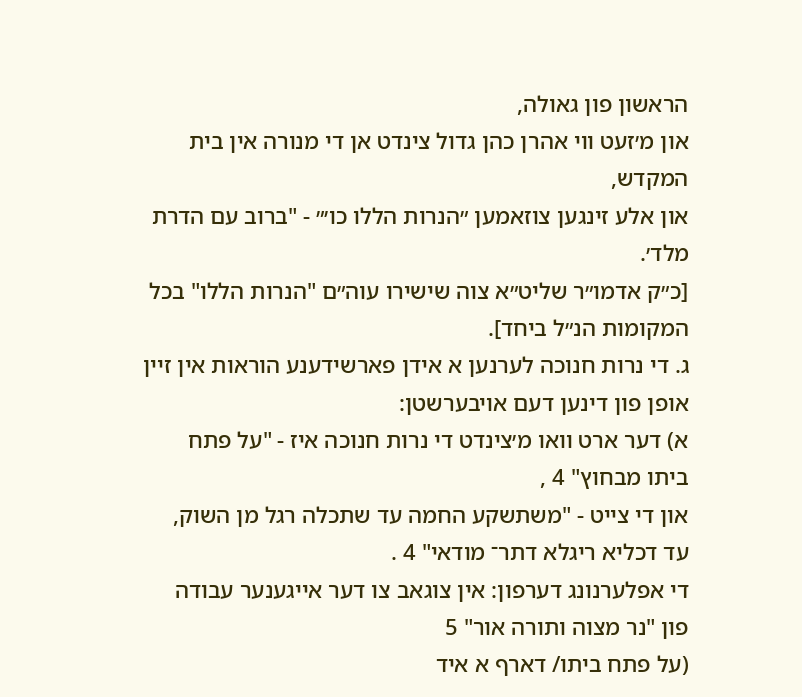הראשון פון גאולה,
און מ׳זעט ווי אהרן כהן גדול צינדט אן די מנורה אין בית המקדש,
און אלע זינגען צוזאמען ״הנרות הללו כו׳״ - "ברוב עם הדרת מלד׳.
[כ״ק אדמו״ר שליט״א צוה שישירו עוה״ם "הנרות הללו" בכל המקומות הנ״ל ביחד].
ג. די נרות חנוכה לערנען א אידן פארשידענע הוראות אין זיין אופן פון דינען דעם אויבערשטן:
א) דער ארט וואו מ׳צינדט די נרות חנוכה איז - "על פתח ביתו מבחוץ" 4 ,
און די צייט - "משתשקע החמה עד שתכלה רגל מן השוק,
עד דכליא ריגלא דתר־ מודאי" 4 .
די אפלערנונג דערפון: אין צוגאב צו דער אייגענער עבודה פון "נר מצוה ותורה אור" 5
(על פתח ביתו/ דארף א איד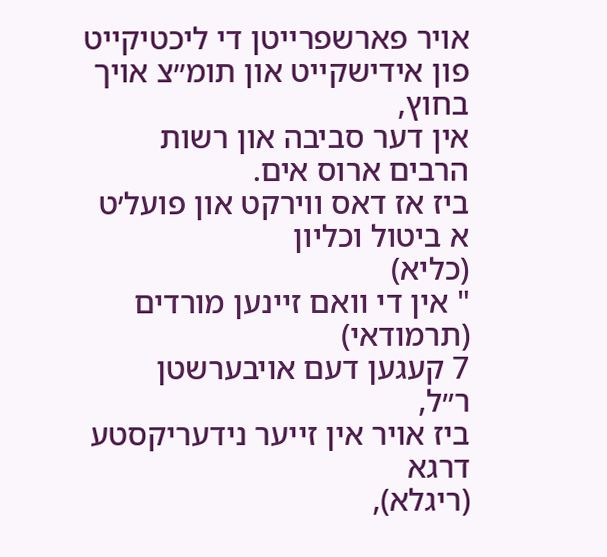אויר פארשפרייטן די ליכטיקייט פון אידישקייט און תומ״צ אויך בחוץ,
אין דער סביבה און רשות הרבים ארוס אים.
ביז אז דאס ווירקט און פועל׳ט א ביטול וכליון
(כליא)
" אין די וואם זיינען מורדים
(תרמודאי)
7 קעגען דעם אויבערשטן
ר״ל,
ביז אויר אין זייער נידעריקסטע דרגא
(ריגלא),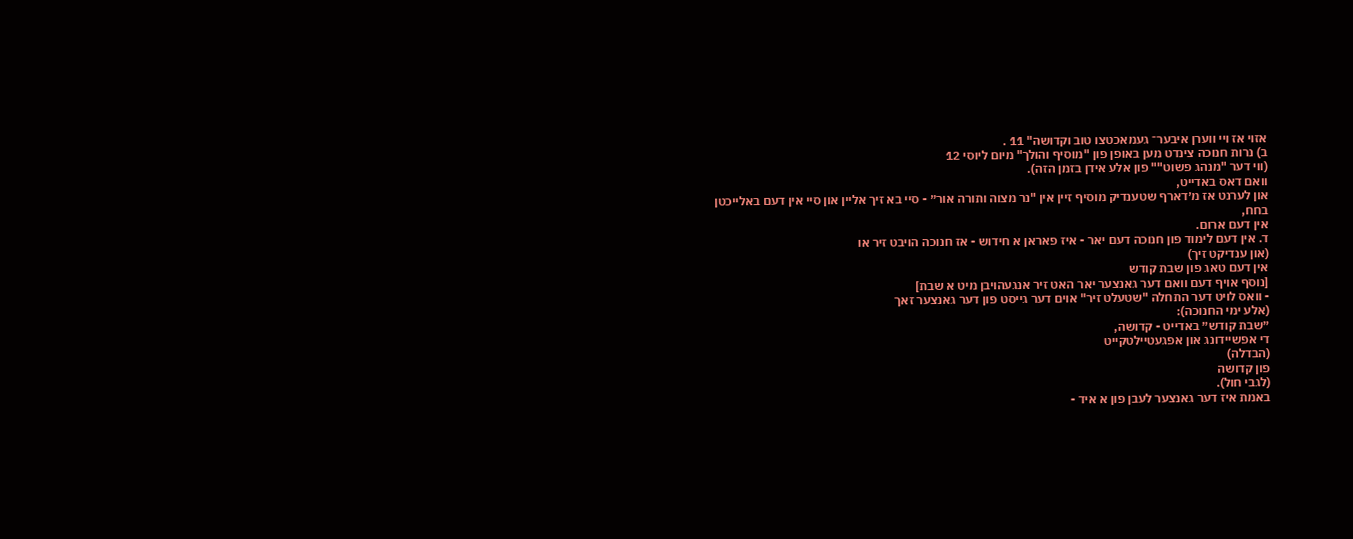אזוי אז ויי ווערן איבער־ געמאכטצו טוב וקדושה" 11 .
ב) נרות חנוכה צינדט מען באופן פון "מוסיף והולך" מיום ליוסי 12
(ווי דער "מנהג פשוט"" פון אלע אידן בזמן הזה).
וואם דאס באדייט,
און לערנט אז מ׳דארף שטענדיק מוסיף זיין אין "נר מצוה ותורה אור״ - סיי בא זיך אליין און סיי אין דעם באלייכטן בחח,
אין דעם ארום.
ד. אין דעם לימוד פון חנוכה דעם יאר - איז פאראן א חידוש - אז חנוכה הויבט זיר או
(און ענדיקט זיך)
אין דעם טאג פון שבת קודש
[נוסף אויף דעם וואם דער גאנצער יאר האט זיר אנגעהויבן מיט א שבת]
- וואס לויט דער התחלה "שטעלט זיר" אוים דער גייסט פון דער גאנצער זאך
(אלע ימי החנוכה):
״שבת קודש״ באדייט - קדושה,
די אפשיידונג און אפגעטיילטקייט
(הבדלה)
פון קדושה
(לגבי חול).
באמת איז דער גאנצער לעבן פון א איד -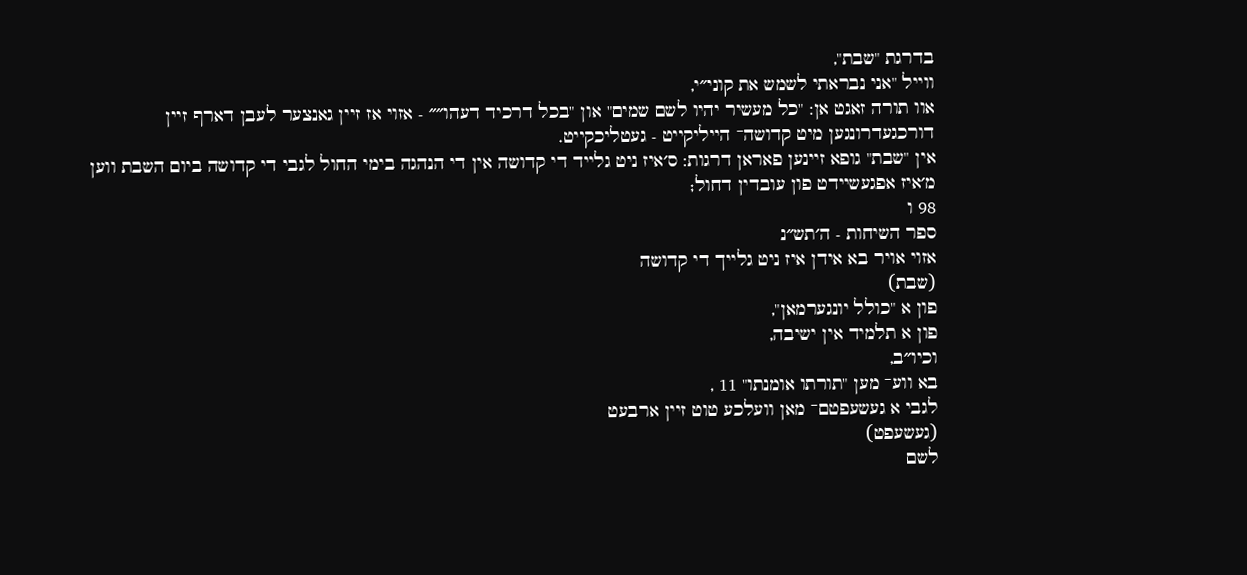בדרגת "שבת",
ווייל "אני נבראתי לשמש את קוני״י,
אוו תורה זאגט אן: "כל מעשיר יהיו לשם שמים" און "בכל דרכיד דעהו״״ - אזוי אז זיין גאנצער לעבן דארף זיין דורכגעדרונגען מיט קדושה־ הייליקייט - געטליכקייט.
אין "שבת" גופא זיינען פאראן דרגות: ס׳איז ניט גלייד די קדושה אין די הנהגה בימי החול לגבי די קדושה ביום השבת ווען מ׳איז אפגעשיידט פון עובדין דחול;
98 ו
ספר השיחות - ה׳תש״נ
אזוי אויר בא אידן איז ניט גלייך די קדושה
(שבת)
פון א "כולל יונגערמאן",
פון א תלמיד אין ישיבה,
וכיו״ב,
בא ווע־ מען "תורתו אומנתו" 11 ,
לגבי א געשעפטם־ מאן וועלכע טוט זיין ארבעט
(געשעפט)
לשם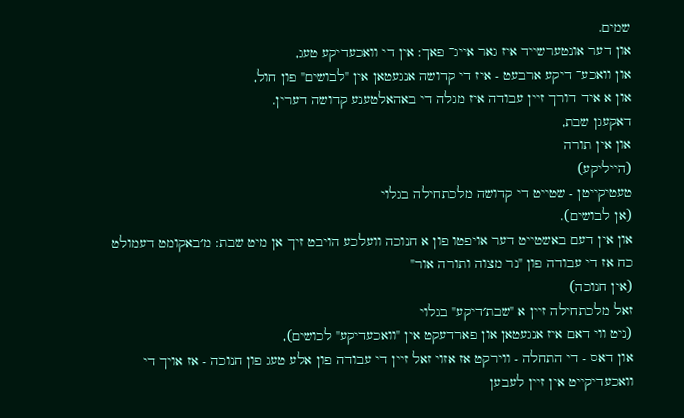שמים.
און דער אונטערשייד איז גאר אייג־ פאך: אין די וואכעדיקע טעג,
און וואכע־ דיקע ארבעט - איז די קדושה אנגעטאן אין "לבושים" פון חול,
און א איד דורך זיין עבודה איז מגלה די באהאלטענע קדושה דערין.
דאקעגן שבת,
און אין תורה
(הייליקע)
טעטיקייטן - שטייט די קדושה מלכתחילה בגלוי
(אן לבושים).
און אין דעם באשטייט דער אויפטו פון א חנוכה וועלכע הויבט זיך אן מיט שבת: מ׳באקומט דעמולט כח אז די עבודה פון "נר מצוה ותורה אור"
(אין חנוכה)
זאל מלכתחילה זיין א "שבת׳דיקע" בגלוי
(ניט ווי דאם איז אנגעטאן און פארדעקט אין "וואכעדיקע" לכושים),
און דאס - די התחלה - ווירקט אז אזוי זאל זיין די עבודה פון אלע טעג פון חנוכה - אז אויך די וואכעדיקייט אין זיין לעבען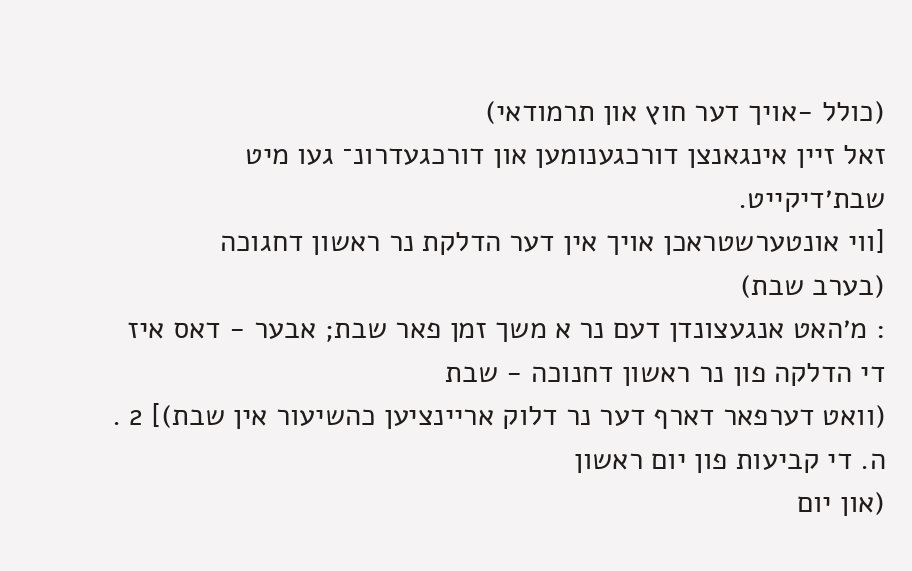(כולל -אויך דער חוץ און תרמודאי)
זאל זיין אינגאנצן דורכגענומען און דורכגעדרונ־ געו מיט שבת׳דיקייט.
[ווי אונטערשטראכן אויך אין דער הדלקת נר ראשון דחגוכה
(בערב שבת)
: מ׳האט אנגעצונדן דעם נר א משך זמן פאר שבת; אבער - דאס איז די הדלקה פון נר ראשון דחנוכה - שבת
(וואט דערפאר דארף דער נר דלוק אריינציען כהשיעור אין שבת)] 2 .
ה. די קביעות פון יום ראשון
(און יום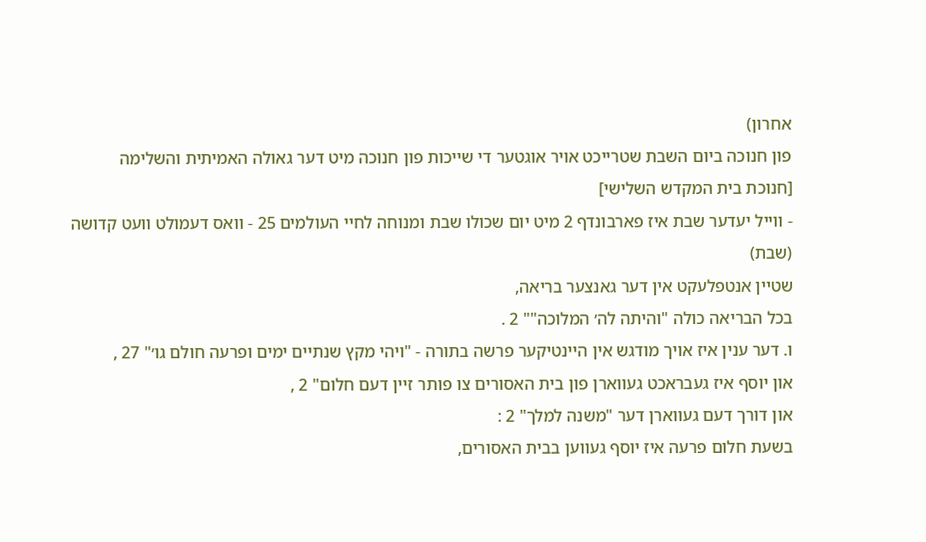אחרון)
פון חנוכה ביום השבת שטרייכט אויר אוגטער די שייכות פון חנוכה מיט דער גאולה האמיתית והשלימה
[חנוכת בית המקדש השלישי]
- ווייל יעדער שבת איז פארבונדף 2 מיט יום שכולו שבת ומנוחה לחיי העולמים 25 - וואס דעמולט וועט קדושה
(שבת)
שטיין אנטפלעקט אין דער גאנצער בריאה,
בכל הבריאה כולה "והיתה לה׳ המלוכה"" 2 .
ו. דער ענין איז אויך מודגש אין היינטיקער פרשה בתורה - "ויהי מקץ שנתיים ימים ופרעה חולם גו׳" 27 ,
און יוסף איז געבראכט געווארן פון בית האסורים צו פותר זיין דעם חלום" 2 ,
און דורך דעם געווארן דער "משנה למלך" 2 :
בשעת חלום פרעה איז יוסף געווען בבית האסורים,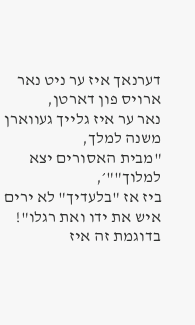דערנאך איז ער ניט נאר ארויס פון דארטן,
נאר ער איז גלייך געווארן משנה למלך,
"מבית האסורים יצא למלוך""׳,
ביז אז "בלעדיך" לא ירים איש את ידו ואת רגלו"!
בדוגמת זה איז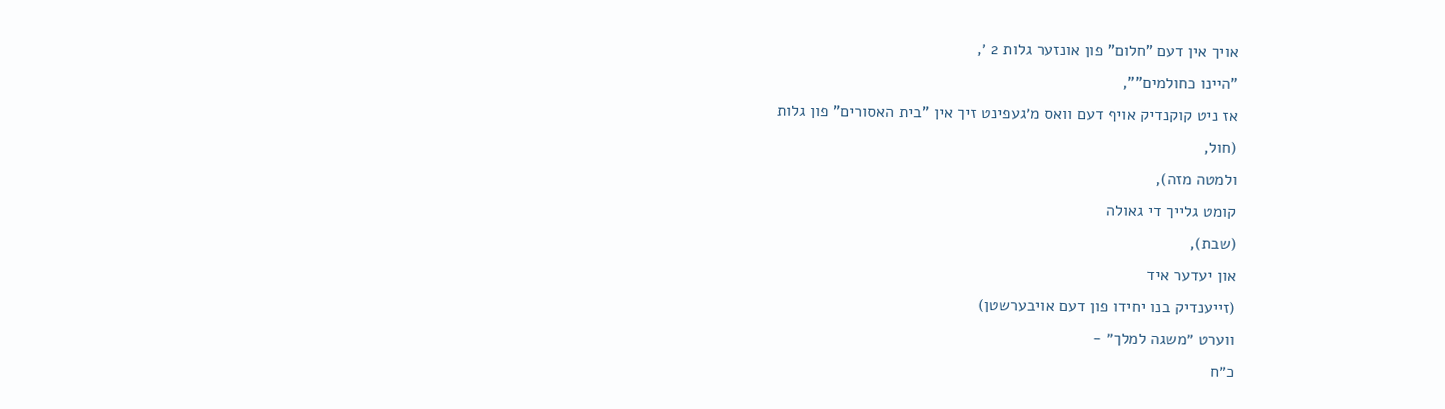אויך אין דעם "חלום" פון אונזער גלות 2 ׳,
"היינו כחולמים"",
אז ניט קוקנדיק אויף דעם וואס מ׳געפינט זיך אין "בית האסורים" פון גלות
(חול,
ולמטה מזה),
קומט גלייך די גאולה
(שבת),
און יעדער איד
(זייענדיק בנו יחידו פון דעם אויבערשטן)
ווערט ״משגה למלך״ -
כ״ח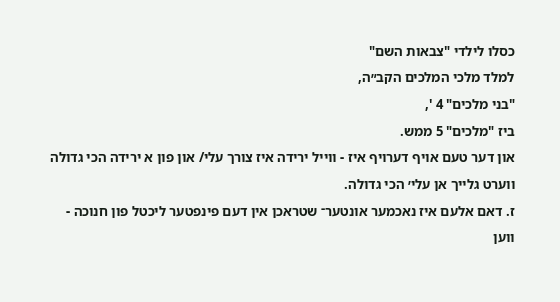כסלו לילדי "צבאות השם"
למלד מלכי המלכים הקב״ה,
"בני מלכים" 4 ',
ביז "מלכים" 5 ממש.
און דער טעם אויף דערויף איז - ווייל ירידה איז צורך עלי/ און פון א ירידה הכי גדולה ווערט גלייך אן עלי׳ הכי גדולה.
ז. דאם אלעם איז נאכמער אונטער־ שטראכן אין דעם פינפטער ליכטל פון חנוכה - ווען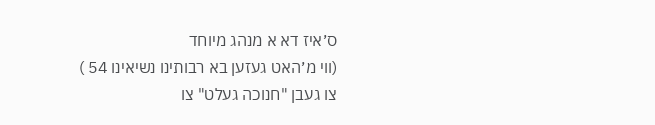ס׳איז דא א מנהג מיוחד
(ווי מ׳האט געזען בא רבותינו נשיאינו 54 )
צו געבן "חנוכה געלט" צו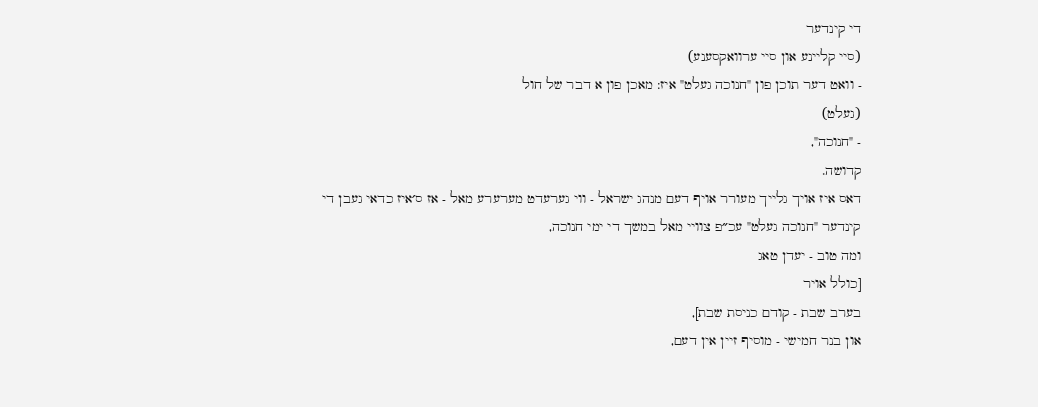די קינדער
(סיי קליינע און סיי ערוואקסענע)
- וואט דער תוכן פון "חנוכה געלט" איז: מאכן פון א דבר של חול
(געלט)
- "חנוכה",
קדושה.
דאס איז אויך גלייך מעורר אויף דעם מנהג ישראל - ווי גערעדט מערערע מאל - אז ס׳איז כדאי געבן די קינדער "חנוכה געלט" עכ״פ צוויי מאל במשך די ימי חנוכה,
ומה טוב - יעדן טאג
[כולל אויר
בערב שבת - קודם כניסת שבת],
און בנר חמישי - מוסיף זיין אין דעם,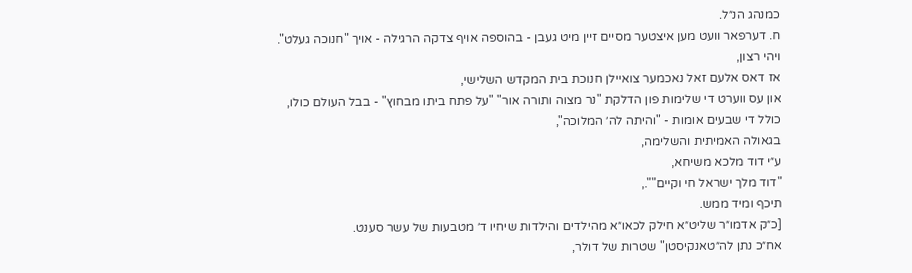כמנהג הנ״ל.
ח. דערפאר וועט מען איצטער מסיים זיין מיט געבן - בהוספה אויף צדקה הרגילה - אויך "חנוכה געלט".
ויהי רצון,
אז דאס אלעם זאל נאכמער צואיילן חנוכת בית המקדש השלישי,
און עס ווערט די שלימות פון הדלקת "נר מצוה ותורה אור" "על פתח ביתו מבחוץ" - בבל העולם כולו,
כולל די שבעים אומות - "והיתה לה׳ המלוכה",
בגאולה האמיתית והשלימה,
ע״י דוד מלכא משיחא,
"דוד מלך ישראל חי וקיים"".,
תיכף ומיד ממש.
[כ״ק אדמו״ר שליט״א חילק לכאו״א מהילדים והילדות שיחיו ד׳ מטבעות של עשר סענט.
אח״כ נתן לה״טאנקיסטן" שטרות של דולר,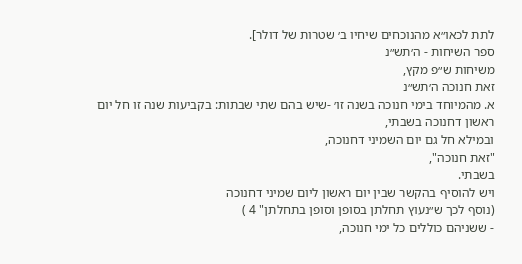לתת לכאו״א מהנוכחים שיחיו ב׳ שטרות של דולר].
ספר השיחות - ה׳תש״נ
משיחות ש״פ מקץ,
זאת חנוכה ה׳תש״נ
א. מהמיוחד בימי חנוכה בשנה זו׳ -שיש בהם שתי שבתות: בקביעות שנה זו חל יום ראשון דחנוכה בשבתי,
ובמילא חל גם יום השמיני דחנוכה,
"זאת חנוכה",
בשבתי.
ויש להוסיף בהקשר שבין יום ראשון ליום שמיני דחנוכה
(נוסף לכך ש״נעוץ תחלתן בסופן וסופן בתחלתן" 4 )
- ששניהם כוללים כל ימי חנוכה,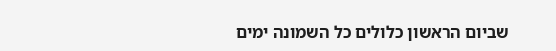שביום הראשון כלולים כל השמונה ימים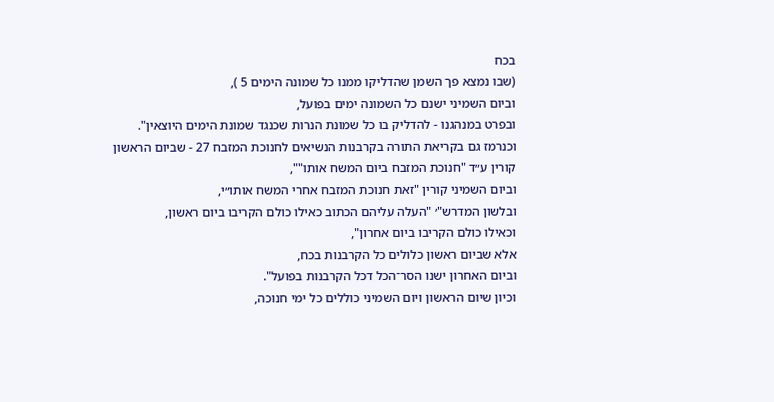בכח
(שבו נמצא פך השמן שהדליקו ממנו כל שמונה הימים 5 ),
וביום השמיני ישנם כל השמונה ימים בפועל,
ובפרט במנהגנו - להדליק בו כל שמונת הנרות שכנגד שמונת הימים היוצאין".
וכנרמז גם בקריאת התורה בקרבנות הנשיאים לחנוכת המזבח 27 - שביום הראשון קורין ע״ד "חנוכת המזבח ביום המשח אותו"",
וביום השמיני קורין "זאת חנוכת המזבח אחרי המשח אותו״י,
ובלשון המדרש"׳ "העלה עליהם הכתוב כאילו כולם הקריבו ביום ראשון,
וכאילו כולם הקריבו ביום אחרון",
אלא שביום ראשון כלולים כל הקרבנות בכח,
וביום האחרון ישנו הסר־הכל דכל הקרבנות בפועל".
וכיון שיום הראשון ויום השמיני כוללים כל ימי חנוכה,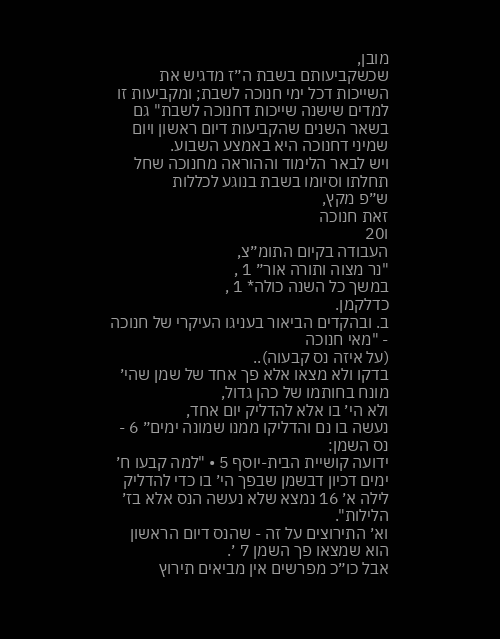מובן,
שכשקביעותם בשבת ה״ז מדגיש את השייכות דכל ימי חנוכה לשבת; ומקביעות זו למדים שישנה שייכות דחנוכה לשבת" גם בשאר השנים שהקביעות דיום ראשון ויום שמיני דחנוכה היא באמצע השבוע.
ויש לבאר הלימוד וההוראה מחנוכה שחל תחלתו וסיומו בשבת בנוגע לכללות
ש״פ מקץ,
זאת חנוכה
ו20
העבודה בקיום התומ״צ,
"נר מצוה ותורה אור״ 1 ,
במשך כל השנה כולה* 1 ,
כדלקמן.
ב. ובהקדים הביאור בעניגו העיקרי של חנוכה - "מאי חנוכה
(על איזה נס קבעוה)..
בדקו ולא מצאו אלא פך אחד של שמן שהי׳ מונח בחותמו של כהן גדול,
ולא הי׳ בו אלא להדליק יום אחד,
נעשה בו נם והדליקו ממנו שמונה ימים״ 6 - נס השמן:
ידועה קושיית הבית-יוסף 5 • "למה קבעו ח׳ ימים דכיון דבשמן שבפך הי׳ בו כדי להדליק לילה א׳ 16 נמצא שלא נעשה הנס אלא בז׳ הלילות".
וא׳ התירוצים על זה - שהנס דיום הראשון הוא שמצאו פך השמן 7 ׳.
אבל כו״כ מפרשים אין מביאים תירוץ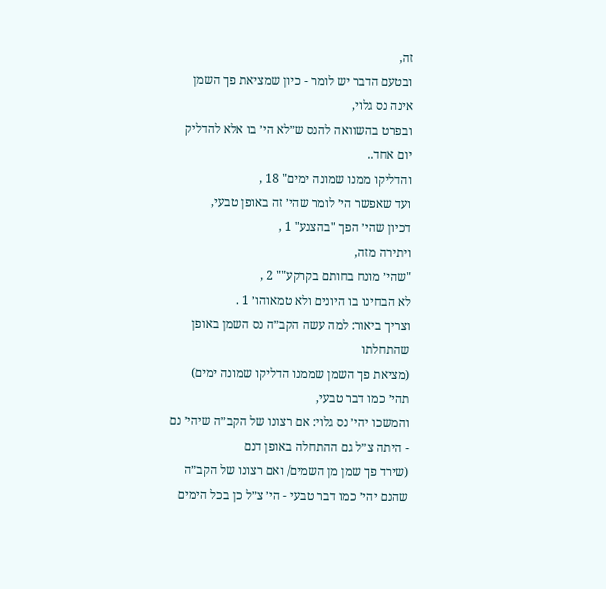זה,
ובטעם הדבר יש לומר - כיון שמציאת פך השמן אינה נס גלוי,
ובפרט בהשוואה להנס ש״לא הי׳ בו אלא להדליק
יום אחד..
והדליקו ממנו שמונה ימים" 18 ,
ועד שאפשר הי׳ לומר שהי׳ זה באופן טבעי,
דכיון שהי׳ הפך "בהצנע" 1 ,
ויתירה מזה,
"שהי׳ מונח בחותם בקרקע"" 2 ,
לא הבחינו בו היונים ולא טמאוהו׳ 1 .
וצריך ביאור: למה עשה הקב״ה נס השמן באופן שהתחלתו
(מציאת פך השמן שממנו הדליקו שמונה ימים)
תהי׳ כמו דבר טבעי,
והמשכו יהי׳ נס גלוי: אם רצונו של הקב״ה שיהי׳ נם - היתה צ״ל גם ההתחלה באופן דנם
(שירד פך שמן מן השמים/ ואם רצונו של הקב״ה שהנם יהי׳ כמו דבר טבעי - הי׳ צ״ל כן בכל הימים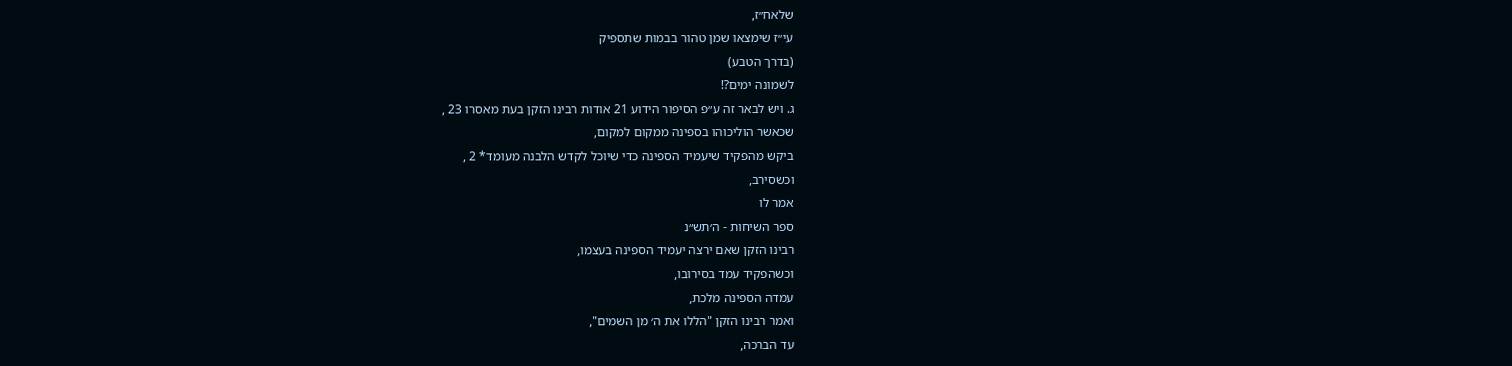שלאח״ז,
עי״ז שימצאו שמן טהור בבמות שתספיק
(בדרך הטבע)
לשמונה ימים?!
ג. ויש לבאר זה ע״פ הסיפור הידוע 21 אודות רבינו הזקן בעת מאסרו 23 ,
שכאשר הוליכוהו בספינה ממקום למקום,
ביקש מהפקיד שיעמיד הספינה כדי שיוכל לקדש הלבנה מעומד* 2 ,
וכשסירב,
אמר לו
ספר השיחות - ה׳תש״נ
רבינו הזקן שאם ירצה יעמיד הספינה בעצמו,
וכשהפקיד עמד בסירובו,
עמדה הספינה מלכת,
ואמר רבינו הזקן "הללו את ה׳ מן השמים",
עד הברכה,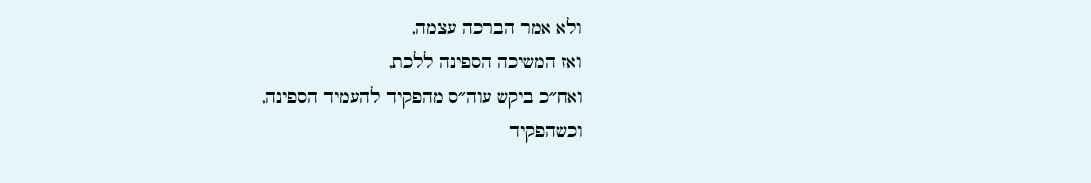ולא אמר הברכה עצמה,
ואז המשיכה הספינה ללכת,
ואח״כ ביקש עוה״ס מהפקיד להעמיד הספינה,
וכשהפקיד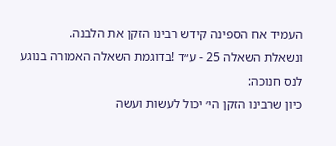העמיד אח הספינה קידש רבינו הזקן את הלבנה.
ונשאלת השאלה 25 - ע״ד !בדוגמת השאלה האמורה בנוגע לנס חנוכה:
כיון שרבינו הזקן הי׳ יכול לעשות ועשה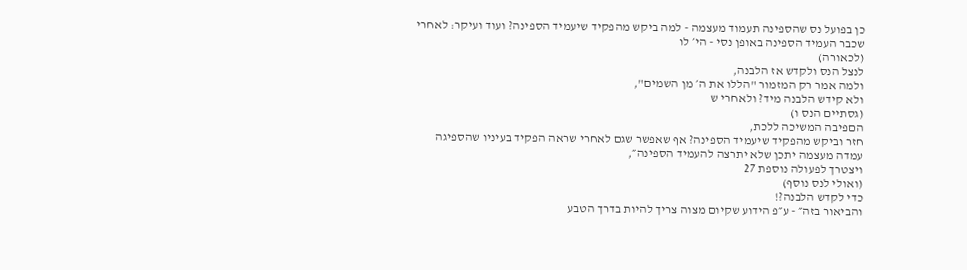כן בפועל נס שהספינה תעמוד מעצמה - למה ביקש מהפקיד שיעמיד הספינה? ועוד ועיקר: לאחרי שכבר העמיד הספינה באופן נסי - הי׳ לו
(לכאורה)
לנצל הנס ולקדש אז הלבנה,
ולמה אמר רק המזמור "הללו את ה׳ מן השמים",
ולא קידש הלבנה מיד? ולאחרי ש
(גסתיים הנס ו)
הםפיבה המשיכה ללכת,
חזר וביקש מהפקיד שיעמיד הספינה? אף שאפשר שגם לאחרי שראה הפקיד בעיניו שהספיגה עמדה מעצמה יתכן שלא יתרצה להעמיד הספינה״,
ויצטרך לפעולה נוספת 27
(ואולי לנס נוסף)
כדי לקדש הלבנה?!
והביאור בזה״ - ע״פ הידוע שקיום מצוה צריך להיות בדרך הטבע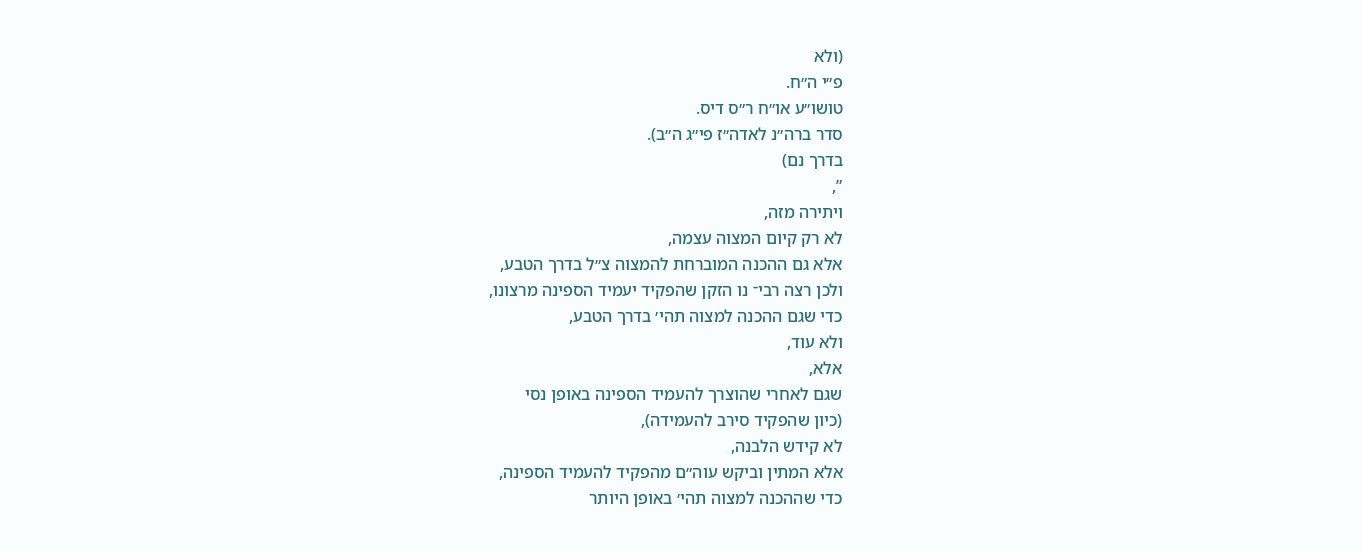(ולא
פ״י ה״ח.
טושו״ע או״ח ר״ס דיס.
סדר ברה״נ לאדה״ז פי״ג ה״ב).
בדרך נם)
”,
ויתירה מזה,
לא רק קיום המצוה עצמה,
אלא גם ההכנה המוברחת להמצוה צ״ל בדרך הטבע,
ולכן רצה רבי־ נו הזקן שהפקיד יעמיד הספינה מרצונו,
כדי שגם ההכנה למצוה תהי׳ בדרך הטבע,
ולא עוד,
אלא,
שגם לאחרי שהוצרך להעמיד הספינה באופן נסי
(כיון שהפקיד סירב להעמידה),
לא קידש הלבנה,
אלא המתין וביקש עוה״ם מהפקיד להעמיד הספינה,
כדי שההכנה למצוה תהי׳ באופן היותר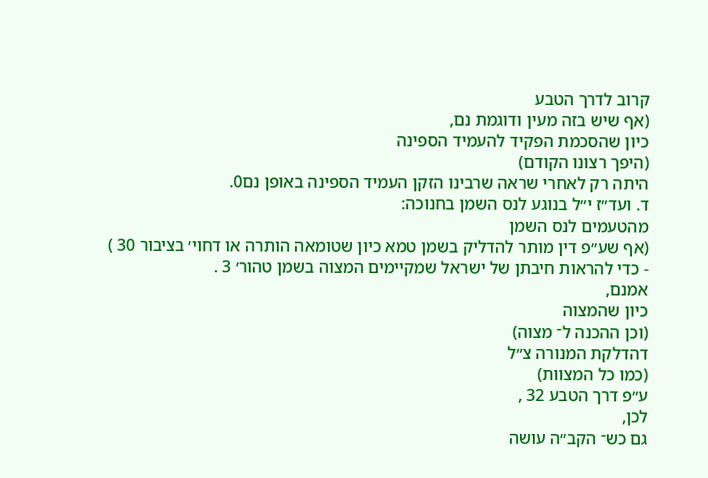קרוב לדרך הטבע
(אף שיש בזה מעין ודוגמת נם,
כיון שהסכמת הפקיד להעמיד הספינה
(היפך רצונו הקודם)
היתה רק לאחרי שראה שרבינו הזקן העמיד הספינה באופן נם0.
ד. ועד״ז י״ל בנוגע לנס השמן בחנוכה:
מהטעמים לנס השמן
(אף שע״פ דין מותר להדליק בשמן טמא כיון שטומאה הותרה או דחוי׳ בציבור 30 )
- כדי להראות חיבתן של ישראל שמקיימים המצוה בשמן טהור׳ 3 .
אמנם,
כיון שהמצוה
(וכן ההכנה ל־ מצוה)
דהדלקת המנורה צ״ל
(כמו כל המצוות)
ע״פ דרך הטבע 32 ,
לכן,
גם כש־ הקב״ה עושה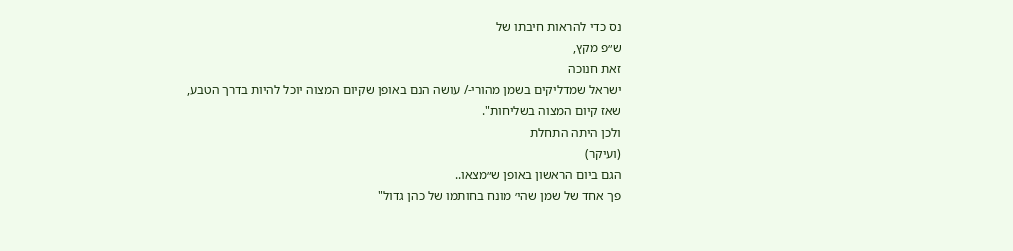נס כדי להראות חיבתו של
ש״פ מקץ,
זאת חנוכה
ישראל שמדליקים בשמן מהורי-/ עושה הנם באופן שקיום המצוה יוכל להיות בדרך הטבע,
שאז קיום המצוה בשליחות".
ולכן היתה התחלת
(ועיקר)
הגם ביום הראשון באופן ש״מצאו..
פך אחד של שמן שהי׳ מונח בחותמו של כהן גדול"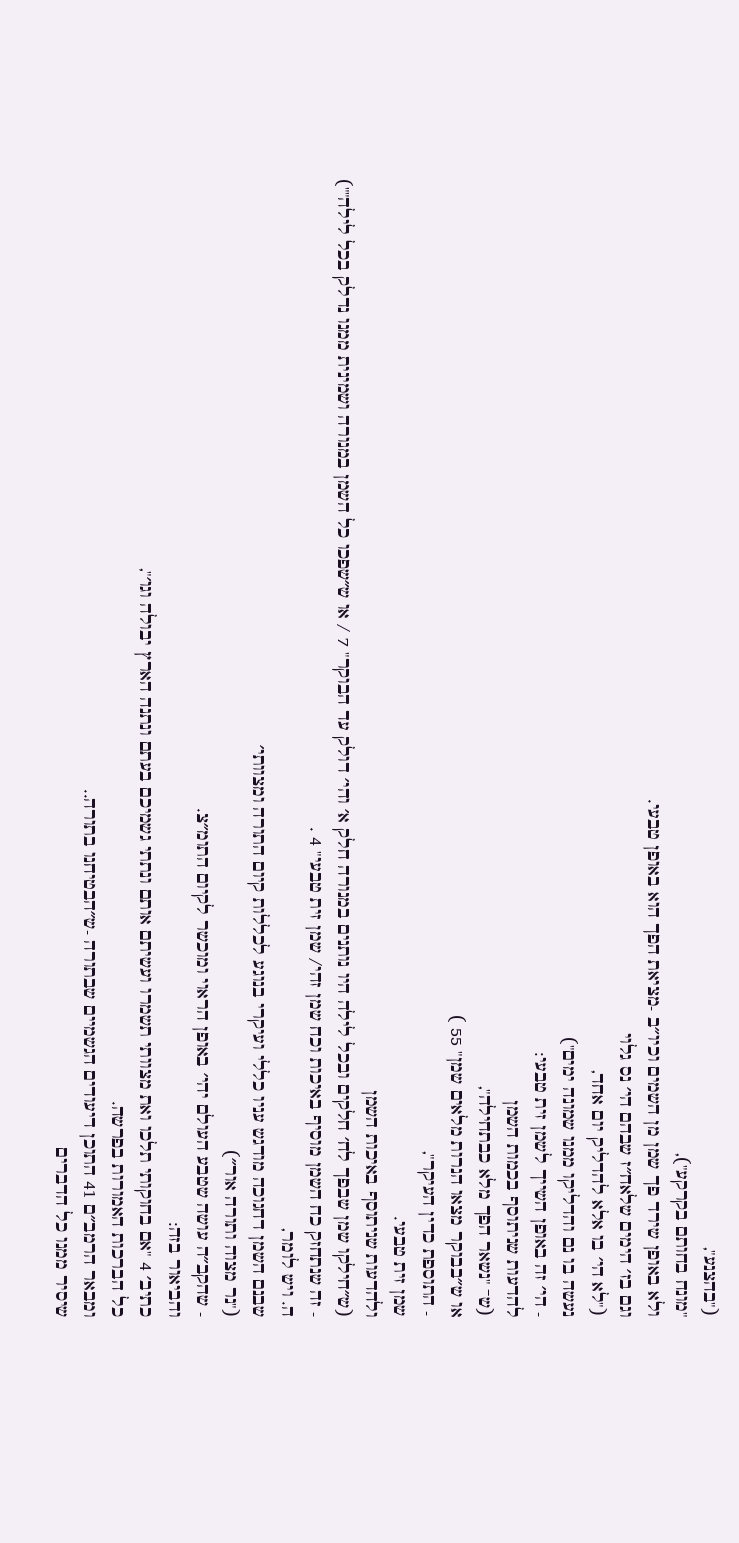("בהצנע",
"מונח בחותם בקרקע"),
ולא באופן שירד פך שמן מן השמים וכיו״ב -מציאת הפך הוא באופן טבעי.
וגם בז׳ הימים שלאח״ז שבהם הי׳ נס גלוי
("לא הי׳ בו אלא להדליק יום אחד,
נעשה בו נם והדליקו ממנו שמונה ימים")
- הי׳ זה באופן השייך לשמן זית טבעי:
להדעות שניתוסף בכמות השמן
(ש־ "נשאר הפך מלא כבתחילה",
או ש״בבוקר מצאו הנרות מלאים שמן" 55 )
- התוספת כדין העיקר",
שמן זית טבעי.
ולהדעות שניתוסף באיכות השמן
(ש״חילקו שמן שבפך לח׳ חלקים ובכל לילה היו נותנים במנורה חלק א׳ והי׳ דולק עד הבוקר" 7 / או ש״שפכו כל השמן במנורה ושמינית ממנו נדלק בכל לילה"")
- זה שנתחזק כח השמן מוסיף באיכות וכח שמן זהי/ שמן זית טבעי" 4 .
ה. ויש לומר,
שבנם השמן דחגוכה מודגש עניו כללי ועיקרי בנוגע לכללות קיום התורה ומצוותי׳
("נר מצוה ותורה אור״)
- שהקב״ה עושה שטבע העולם יהי׳ באופן הראוי ומוכשר לקיום התומ״צ.
והביאור בזה:
כתיב׳ 4 "אם בחוקותי תלכו ואת מצוותי תשמרו ועשיתם אותם ונתתי גשמיכם בעתם ונתנה הארץ יבולה וגו׳",
כל הברכות האמורות בפרשה.
ומבאר הרמב״ם 41 התוכן דיעודים הגשמיים שבתורה -ש״הבטיחנו בתורה..
שיסיר ממנו כל הדברים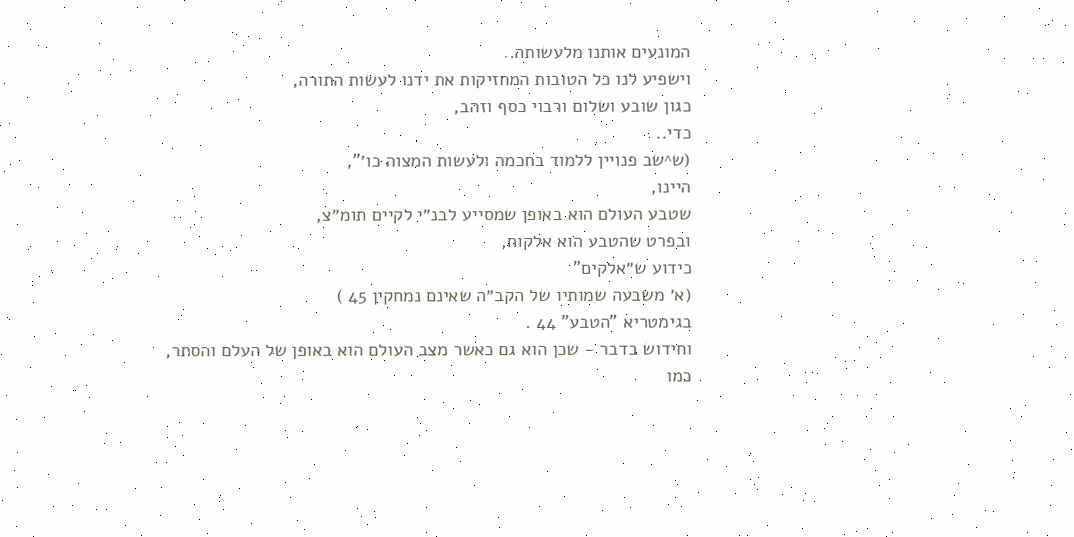המונעים אותנו מלעשותה..
וישפיע לנו כל הטובות המחזיקות את ידנו לעשות התורה,
כגון שובע ושלום ורבוי כסף וזהב,
כדי..
(ש^שב פנויין ללמוד בחכמה ולעשות המצוה כו׳",
היינו,
שטבע העולם הוא באופן שמסייע לבנ״י לקיים תומ״צ,
ובפרט שהטבע הוא אלקוח,
כידוע ש״אלקים"
(א׳ משבעה שמותיו של הקב״ה שאינם נמחקין 45 )
בגימטריא "הטבע" 44 .
וחידוש בדבר - שכן הוא גם כאשר מצב העולם הוא באופן של העלם והסתר,
כמו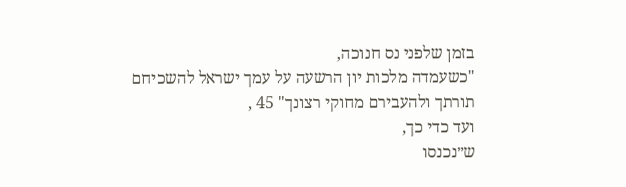בזמן שלפני נס חנוכה,
"כשעמדה מלכות יון הרשעה על עמך ישראל להשכיחם תורתך ולהעבירם מחוקי רצונך" 45 ,
ועד כדי כך,
ש״נכנסו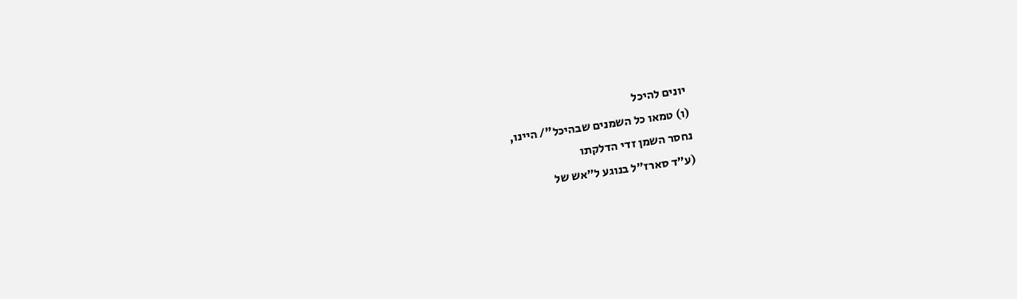יונים להיכל
(ו) טמאו כל השמנים שבהיכל"/ היינו,
נחסר השמן זדי הדלקתו
(ע״ד סארז״ל בנוגע ל״אש של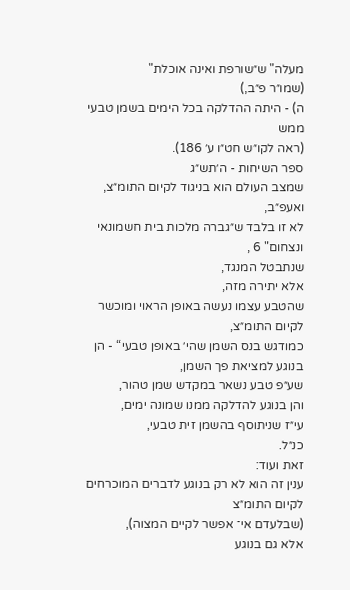מעלה" ש״שורפת ואינה אוכלת"
(שמו״ר פ״ב,)
ה) - היתה ההדלקה בכל הימים בשמן טבעי ממש
(ראה לקו״ש חט״ו ע׳ 186).
ספר השיחות - ה׳תש״ג
שמצב העולם הוא בניגוד לקיום התומ״צ,
ואעפ״ב,
לא זו בלבד ש״גברה מלכות בית חשמונאי ונצחום" 6 ,
שנתבטל המנגד,
אלא יתירה מזה,
שהטבע עצמו נעשה באופן הראוי ומוכשר לקיום התומ״צ,
כמודגש בנס השמן שהי׳ באופן טבעי“ - הן בנוגע למציאת פך השמן,
שע״פ טבע נשאר במקדש שמן טהור,
והן בנוגע להדלקה ממנו שמונה ימים,
עי״ז שניתוסף בהשמן זית טבעי,
כנ״ל.
זאת ועוד:
ענין זה הוא לא רק בנוגע לדברים המוכרחים לקיום התומ״צ
(שבלעדם אי־ אפשר לקיים המצוה),
אלא גם בנוגע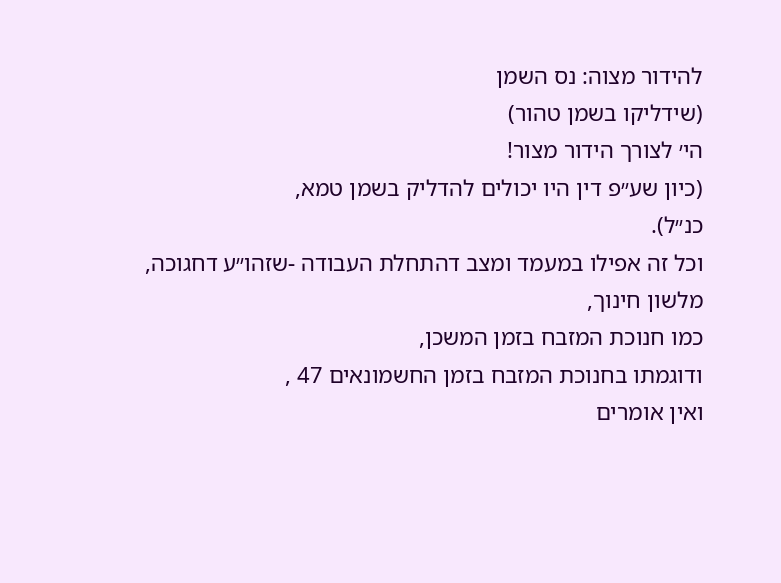להידור מצוה: נס השמן
(שידליקו בשמן טהור)
הי׳ לצורך הידור מצור!
(כיון שע״פ דין היו יכולים להדליק בשמן טמא,
כנ״ל).
וכל זה אפילו במעמד ומצב דהתחלת העבודה -שזהו״ע דחגוכה,
מלשון חינוך,
כמו חנוכת המזבח בזמן המשכן,
ודוגמתו בחנוכת המזבח בזמן החשמונאים 47 ,
ואין אומרים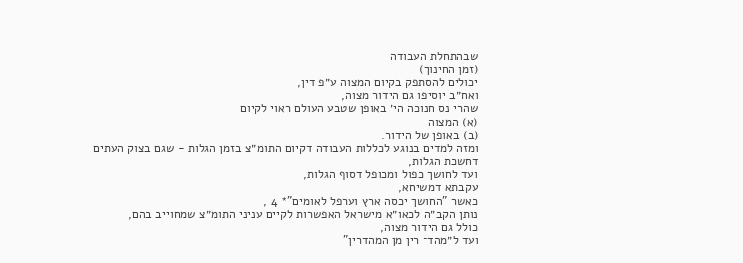שבהתחלת העבודה
(זמן החינוך)
יכולים להסתפק בקיום המצוה ע״פ דין,
ואח״ב יוסיפו גם הידור מצוה,
שהרי נס חנוכה הי׳ באופן שטבע העולם ראוי לקיום
(א) המצוה
(ב) באופן של הידור.
ומזה למדים בנוגע לכללות העבודה דקיום התומ״צ בזמן הגלות - שגם בצוק העתים דחשכת הגלות,
ועד לחושך כפול ומכופל דסוף הגלות,
עקבתא דמשיחא,
כאשר "החושך יכסה ארץ וערפל לאומים"* 4 ,
נותן הקב״ה לכאו״א מישראל האפשרות לקיים עניני התומ״צ שמחוייב בהם,
כולל גם הידור מצוה,
ועד ל״מהד־ רין מן המהדרין"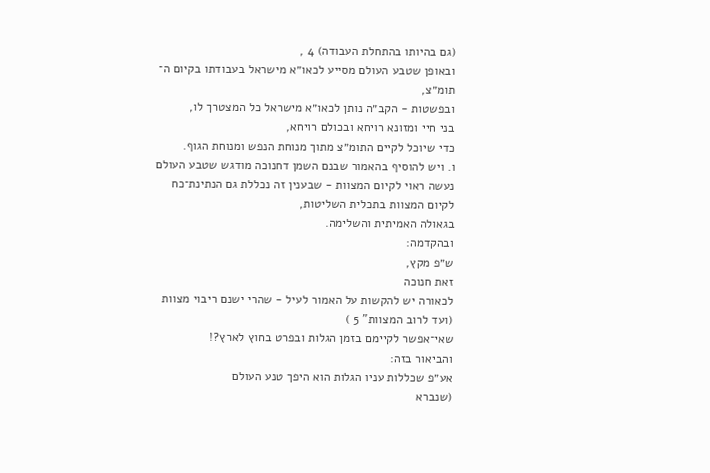(גם בהיותו בהתחלת העבודה) 4 ,
ובאופן שטבע העולם מסייע לכאו״א מישראל בעבודתו בקיום ה־ תומ״צ,
ובפשטות - הקב״ה נותן לכאו״א מישראל כל המצטרך לו,
בני חיי ומזונא רויחא ובכולם רויחא,
כדי שיוכל לקיים התומ״צ מתוך מנוחת הנפש ומנוחת הגוף.
ו. ויש להוסיף בהאמור שבנם השמן דחנוכה מודגש שטבע העולם נעשה ראוי לקיום המצוות - שבענין זה נכללת גם הנתינת־כח לקיום המצוות בתכלית השליטות,
בגאולה האמיתית והשלימה.
ובהקדמה:
ש״פ מקץ,
זאת חנוכה
לכאורה יש להקשות על האמור לעיל - שהרי ישנם ריבוי מצוות
(ועד לרוב המצוות" 5 )
שאי־אפשר לקיימם בזמן הגלות ובפרט בחוץ לארץ?!
והביאור בזה:
אע״פ שכללות עניו הגלות הוא היפך טנע העולם
(שנברא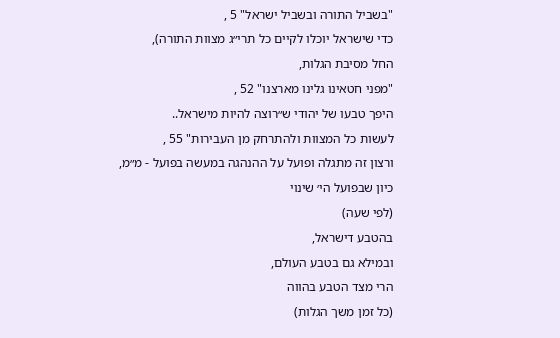"בשביל התורה ובשביל ישראל" 5 ,
כדי שישראל יוכלו לקיים כל תרי״ג מצוות התורה),
החל מסיבת הגלות,
"מפני חטאינו גלינו מארצנו" 52 ,
היפך טבעו של יהודי ש״רוצה להיות מישראל..
לעשות כל המצוות ולהתרחק מן העבירות" 55 ,
ורצון זה מתגלה ופועל על ההנהגה במעשה בפועל - מ״מ,
כיון שבפועל הי׳ שינוי
(לפי שעה)
בהטבע דישראל,
ובמילא גם בטבע העולם,
הרי מצד הטבע בהווה
(כל זמן משך הגלות)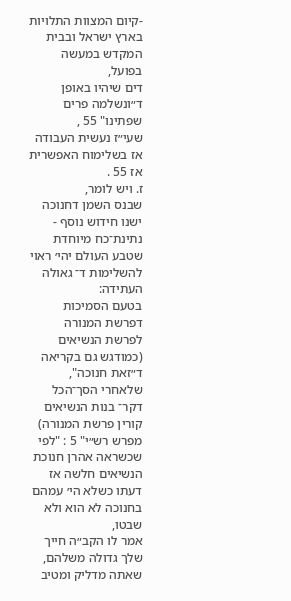-קיום המצוות התלויות בארץ ישראל ובבית המקדש במעשה בפועל,
דים שיהיו באופן ד״ונשלמה פרים שפתינו" 55 ,
שעי״ז נעשית העבודה אז בשלימוח האפשרית אז 55 .
ז. ויש לומר,
שבנס השמן דחנוכה ישנו חידוש נוסף - נתינת־כח מיוחדת שטבע העולם יהי׳ ראוי להשלימות ד־ גאולה העתידה:
בטעם הסמיכות דפרשת המנורה לפרשת הנשיאים
(כמודגש גם בקריאה ד״זאת חנוכה",
שלאחרי הסך־הכל דקר־ בנות הנשיאים קורין פרשת המנורה)
מפרש רש״י" 5 : "לפי שכשראה אהרן חנוכת הנשיאים חלשה אז דעתו כשלא הי׳ עמהם בחנוכה לא הוא ולא שבטו,
אמר לו הקב״ה חייך שלך גדולה משלהם,
שאתה מדליק ומטיב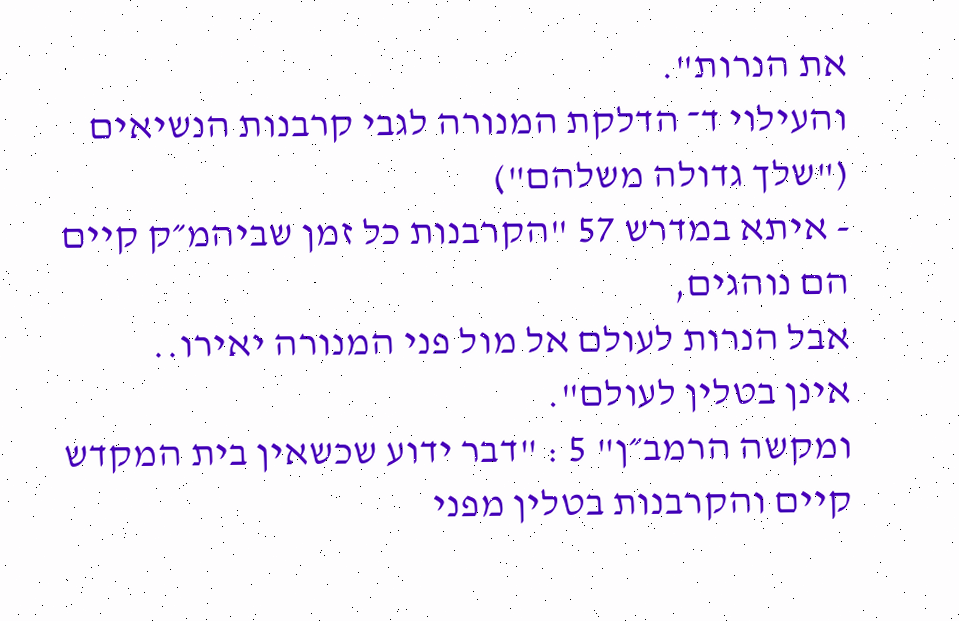את הנרות".
והעילוי ד־ הדלקת המנורה לגבי קרבנות הנשיאים
("שלך גדולה משלהם")
- איתא במדרש 57 "הקרבנות כל זמן שביהמ״ק קיים הם נוהגים,
אבל הנרות לעולם אל מול פני המנורה יאירו..
אינן בטלין לעולם".
ומקשה הרמב״ן" 5 : "דבר ידוע שכשאין בית המקדש קיים והקרבנות בטלין מפני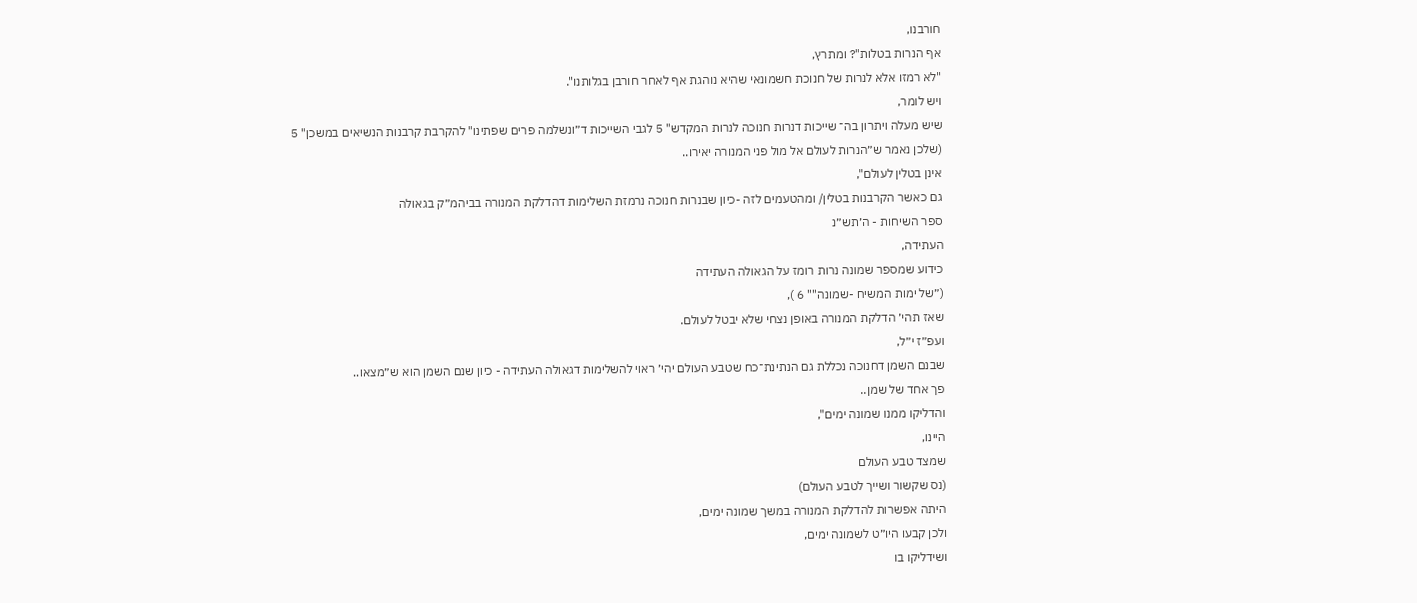חורבנו,
אף הנרות בטלות"? ומתרץ,
"לא רמזו אלא לנרות של חנוכת חשמונאי שהיא נוהגת אף לאחר חורבן בגלותנו".
ויש לומר,
שיש מעלה ויתרון בה־ שייכות דנרות חנוכה לנרות המקדש" 5 לגבי השייכות ד״ונשלמה פרים שפתינו" להקרבת קרבנות הנשיאים במשכן" 5
(שלכן נאמר ש״הנרות לעולם אל מול פני המנורה יאירו..
אינן בטלין לעולם",
גם כאשר הקרבנות בטלין/ ומהטעמים לזה -כיון שבנרות חנוכה נרמזת השלימות דהדלקת המנורה בביהמ״ק בגאולה
ספר השיחות - ה׳תש״נ
העתידה,
כידוע שמספר שמונה נרות רומז על הגאולה העתידה
(״של ימות המשיח -שמונה"" 6 ),
שאז תהי׳ הדלקת המנורה באופן נצחי שלא יבטל לעולם.
ועפ״ז י״ל,
שבנם השמן דחנוכה נכללת גם הנתינת־כח שטבע העולם יהי׳ ראוי להשלימות דגאולה העתידה - כיון שנם השמן הוא ש״מצאו..
פך אחד של שמן..
והדליקו ממנו שמונה ימים",
היינו,
שמצד טבע העולם
(נס שקשור ושייך לטבע העולם)
היתה אפשרות להדלקת המנורה במשך שמונה ימים,
ולכן קבעו היו״ט לשמונה ימים,
ושידליקו בו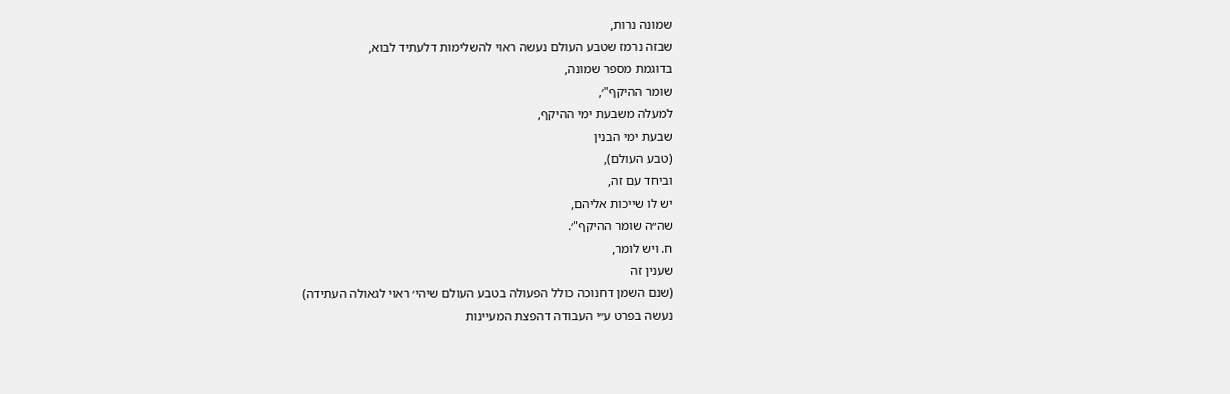שמונה נרות,
שבזה נרמז שטבע העולם נעשה ראוי להשלימות דלעתיד לבוא,
בדוגמת מספר שמונה,
שומר ההיקף"׳,
למעלה משבעת ימי ההיקף,
שבעת ימי הבנין
(טבע העולם),
וביחד עם זה,
יש לו שייכות אליהם,
שה״ה שומר ההיקף"׳.
ח. ויש לומר,
שענין זה
(שנם השמן דחנוכה כולל הפעולה בטבע העולם שיהי׳ ראוי לגאולה העתידה)
נעשה בפרט ע״י העבודה דהפצת המעיינות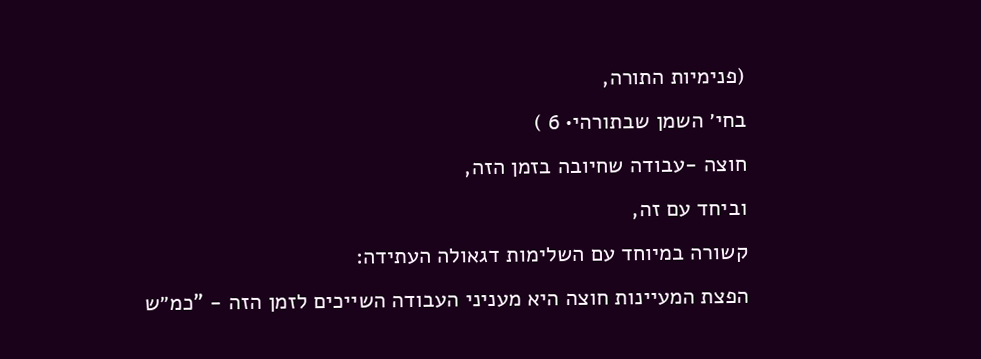(פנימיות התורה,
בחי׳ השמן שבתורהי• 6 )
חוצה -עבודה שחיובה בזמן הזה,
וביחד עם זה,
קשורה במיוחד עם השלימות דגאולה העתידה:
הפצת המעיינות חוצה היא מעניני העבודה השייכים לזמן הזה - "כמ״ש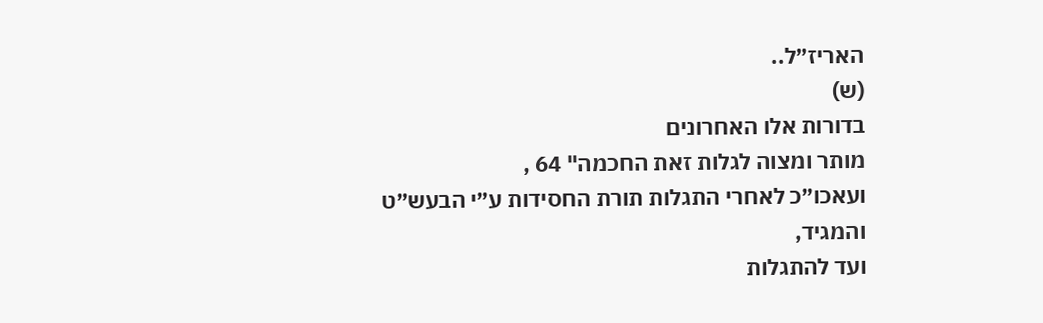האריז״ל..
(ש)
בדורות אלו האחרונים
מותר ומצוה לגלות זאת החכמה" 64 ,
ועאכו״כ לאחרי התגלות תורת החסידות ע״י הבעש״ט והמגיד,
ועד להתגלות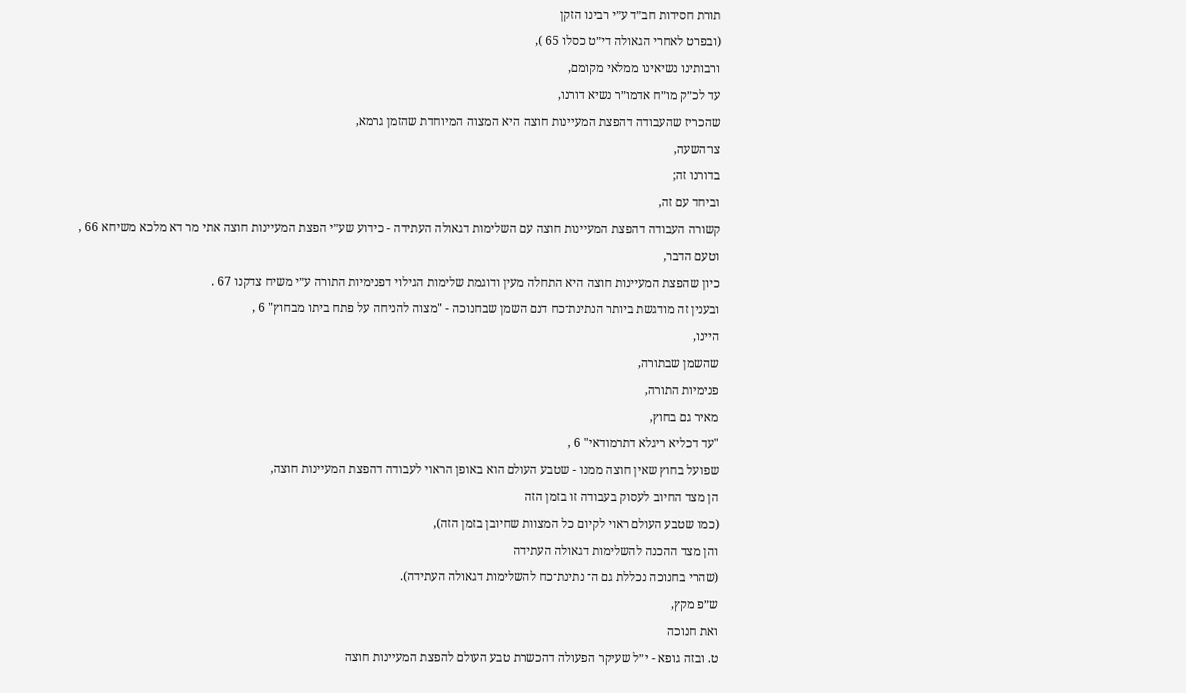תורת חסידות חב״ד ע״י רבינו הזקן
(ובפרט לאחרי הגאולה די״ט כסלו 65 ),
ורבותינו נשיאינו ממלאי מקומם,
עד לכ״ק מו״ח אדמו״ר נשיא דורנו,
שהכריז שהעבודה דהפצת המעיינות חוצה היא המצוה המיוחדת שהזמן גרמא,
צו־השעה,
בדורנו זה;
וביחד עם זה,
קשורה העבודה דהפצת המעיינות חוצה עם השלימות דגאולה העתידה - כידוע שע״י הפצת המעיינות חוצה אתי מר דא מלכא משיחא 66 ,
וטעם הדבר,
כיון שהפצת המעיינות חוצה היא התחלה מעין ודוגמת שלימות הגילוי דפנימיות התורה ע״י משיח צדקנו 67 .
ובענין זה מודגשת ביותר הנתינת־כח דנם השמן שבחנוכה - "מצוה להניחה על פתח ביתו מבחוץ" 6 ,
היינו,
שהשמן שבתורה,
פנימיות התורה,
מאיר גם בחוץ,
"עד דכליא ריגלא דתרמודאי" 6 ,
שפועל בחוץ שאין חוצה ממנו - שטבע העולם הוא באופן הראוי לעבודה דהפצת המעיינות חוצה,
הן מצד החיוב לעסוק בעבודה זו בזמן הזה
(כמו שטבע העולם ראוי לקיום כל המצוות שחיובן בזמן הזה),
והן מצד ההכנה להשלימות דגאולה העתידה
(שהרי בחנוכה נכללת גם ה־ נתינת־כח להשלימות דגאולה העתידה).
ש״פ מקץ,
ואת חנוכה
ט. ובזה גופא - י״ל שעיקר הפעולה דהכשרת טבע העולם להפצת המעיינות חוצה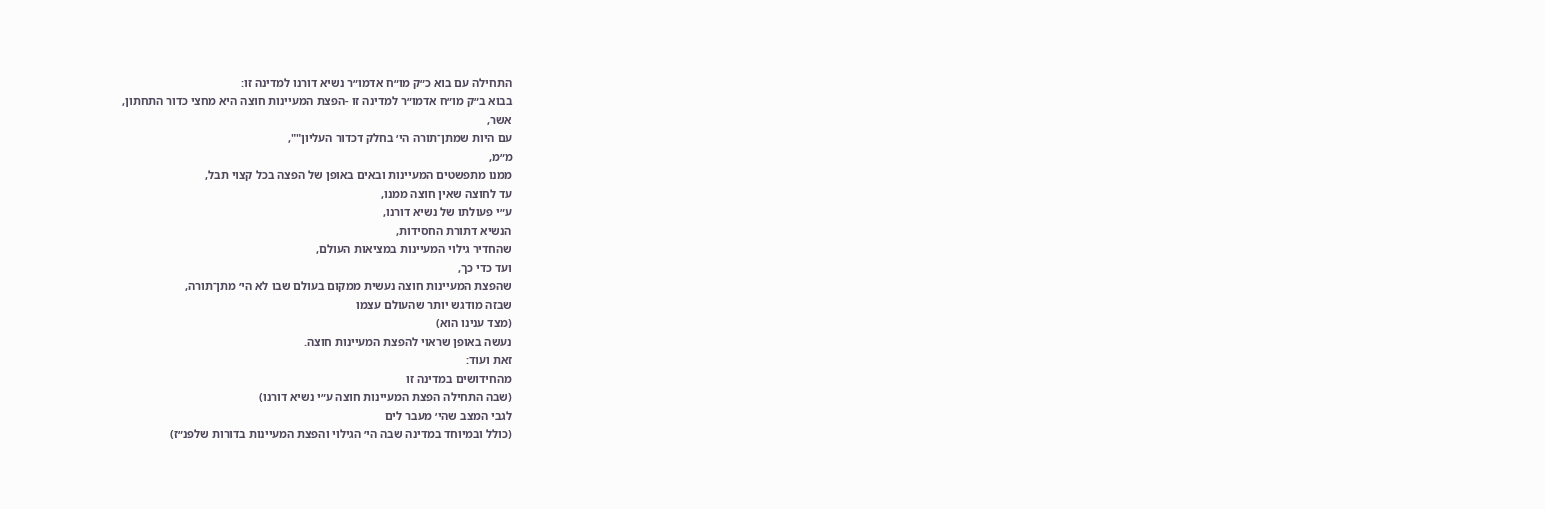התחילה עם בוא כ״ק מו״ח אדמו״ר נשיא דורנו למדינה זו:
בבוא ב״ק מו״ח אדמו״ר למדינה זו -הפצת המעיינות חוצה היא מחצי כדור התחתון,
אשר,
עם היות שמתן־תורה הי׳ בחלק דכדור העליון"",
מ״מ,
ממנו מתפשטים המעיינות ובאים באופן של הפצה בכל קצוי תבל,
עד לחוצה שאין חוצה ממנו,
ע״י פעולתו של נשיא דורנו,
הנשיא דתורת החסידות,
שהחדיר גילוי המעיינות במציאות העולם,
ועד כדי כך,
שהפצת המעיינות חוצה נעשית ממקום בעולם שבו לא הי׳ מתן־תורה,
שבזה מודגש יותר שהעולם עצמו
(מצד ענינו הוא)
נעשה באופן שראוי להפצת המעיינות חוצה.
זאת ועוד:
מהחידושים במדינה זו
(שבה התחילה הפצת המעיינות חוצה ע״י נשיא דורנו)
לגבי המצב שהי׳ מעבר לים
(כולל ובמיוחד במדינה שבה הי׳ הגילוי והפצת המעיינות בדורות שלפנ״ז)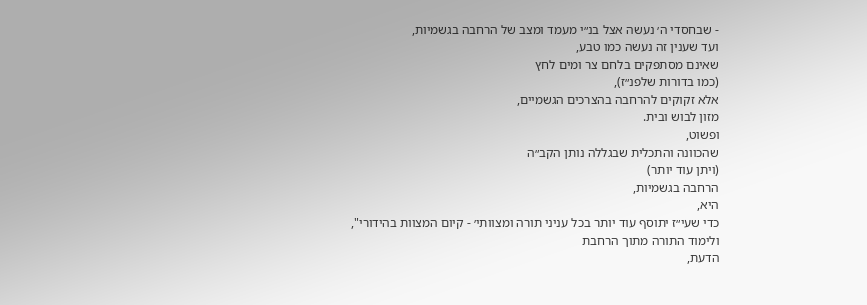- שבחסדי ה׳ נעשה אצל בנ״י מעמד ומצב של הרחבה בגשמיות,
ועד שענין זה נעשה כמו טבע,
שאינם מסתפקים בלחם צר ומים לחץ
(כמו בדורות שלפנ״ז),
אלא זקוקים להרחבה בהצרכים הגשמיים,
מזון לבוש ובית.
ופשוט,
שהכוונה והתכלית שבגללה נותן הקב״ה
(ויתן עוד יותר)
הרחבה בגשמיות,
היא,
כדי שעי״ז יתוסף עוד יותר בכל עניני תורה ומצוותי׳ - קיום המצוות בהידורי",
ולימוד התורה מתוך הרחבת
הדעת,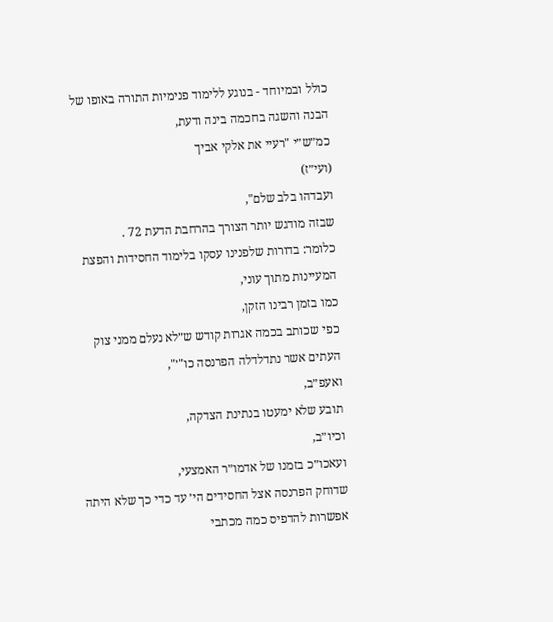כולל ובמיוחד - בנוגע ללימוד פנימיות התורה באופו של הבנה והשגה בחכמה בינה ודעת,
כמ״ש״י "רעיי את אלקי אביך
(ועי״ז)
ועבדהו בלב שלם",
שבזה מודגש יותר הצורך בהרחבת הדעת 72 .
כלומר: בדורות שלפנינו עסקו בלימוד החסידות והפצת המעיינות מתוך עוני,
כמו בזמן רבינו הזקן,
כפי שכותב בכמה אגרות קודש ש״לא נעלם ממני צוק העתים אשר נתדלדלה הפרנסה כו"׳",
ואעפ״ב,
תובע שלא ימעטו בנתינת הצדקה,
וכיו״ב,
ועאכו״כ בזמנו של אדמו״ר האמצעי,
שדוחק הפרנסה אצל החסידים הי׳ עד כדי כך שלא היתה אפשרות להדפיס כמה מכתבי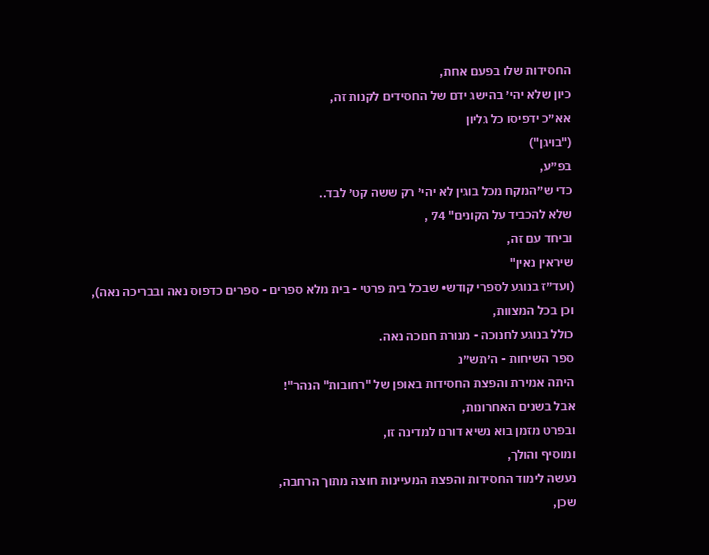החסידות שלו בפעם אחת,
כיון שלא יהי׳ בהישג ידם של החסידים לקנות זה,
אא״כ ידפיסו כל גליון
("בויגן")
בפ״ע,
כדי ש״המקח מכל בוגין לא יהי׳ רק ששה קט׳ לבד..
שלא להכביד על הקונים" 74 ,
וביחד עם זה,
שיראין נאין"
(ועד״ז בנוגע לספרי קודש• שבכל בית פרטי - בית מלא ספרים - ספרים כדפוס נאה ובבריכה נאה),
וכן בכל המצוות,
כולל בנוגע לחנוכה - מנורת חנוכה נאה.
ספר השיחות - ה׳תש״נ
היתה אמירת והפצת החסידות באופן של "רחובות" הנהר"!
אבל בשנים האחרונות,
ובפרט מזמן בוא נשיא דורנו למדינה זו,
ומוסיף והולך,
נעשה לימוד החסידות והפצת המעיינות חוצה מתוך הרחבה,
שכן,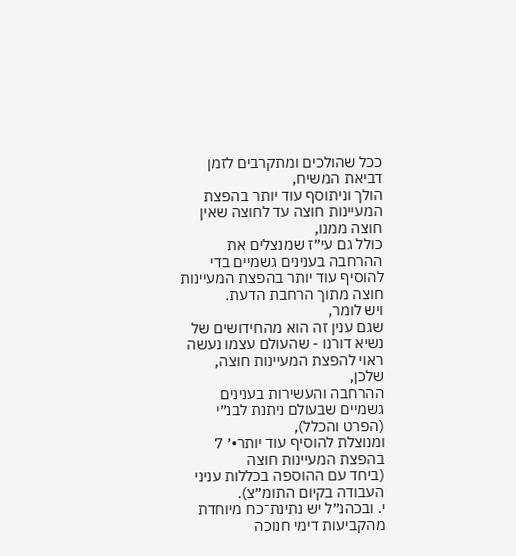ככל שהולכים ומתקרבים לזמן דביאת המשיח,
הולך וניתוסף עוד יותר בהפצת המעיינות חוצה עד לחוצה שאין חוצה ממנו,
כולל גם עי״ז שמנצלים את ההרחבה בענינים גשמיים בדי להוסיף עוד יותר בהפצת המעיינות חוצה מתוך הרחבת הדעת.
ויש לומר,
שגם ענין זה הוא מהחידושים של נשיא דורנו - שהעולם עצמו נעשה ראוי להפצת המעיינות חוצה,
שלכן,
ההרחבה והעשירות בענינים גשמיים שבעולם ניתנת לבנ״י
(הפרט והכלל),
ומנוצלת להוסיף עוד יותר•׳ 7 בהפצת המעיינות חוצה
(ביחד עם ההוספה בכללות עניני העבודה בקיום התומ״צ).
י. ובכהנ״ל יש נתינת־כח מיוחדת מהקביעות דימי חנוכה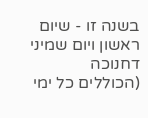בשנה זו - שיום ראשון ויום שמיני דחנוכה
(הכוללים כל ימי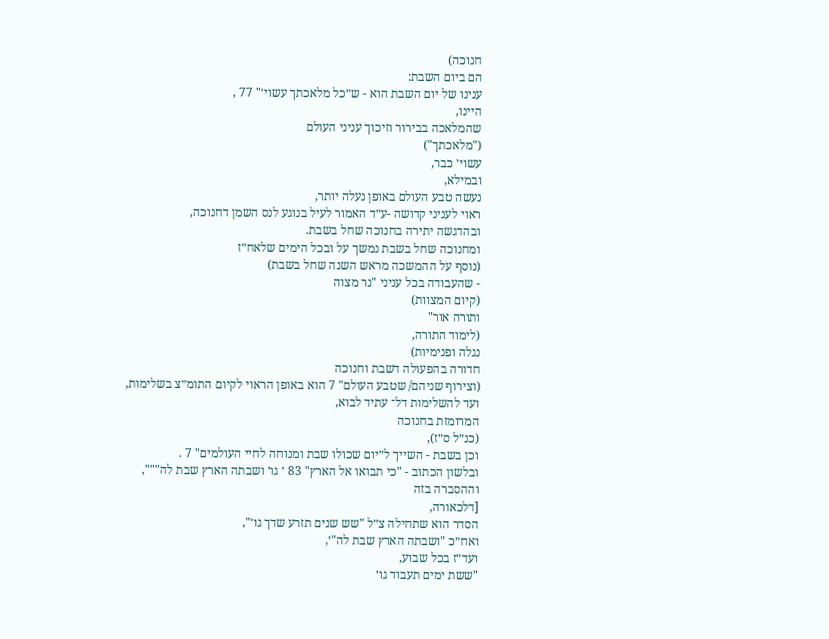חנוכה)
הם ביום השבת:
ענינו של יום השבת הוא - ש״כל מלאכתך עשוי׳" 77 ,
היינו,
שהמלאכה בבירור וזיכוך עניני העולם
("מלאכתך")
עשוי׳ כבר,
ובמילא,
נעשה טבע העולם באופן נעלה יותר,
ראוי לעניני קדושה -ע״ד האמור לעיל בנוגע לנס השמן דחנוכה,
ובהדגשה יתירה בחנוכה שחל בשבת.
ומחנוכה שחל בשבת נמשך על ובכל הימים שלאח״ז
(נוסף על ההמשכה מראש השנה שחל בשבת)
- שהעבודה בכל עניני "נר מצוה
(קיום המצוות)
ותורה אור"
(לימוד התורה,
נגלה ופנימיות)
חדורה בהפעולה דשבת וחנוכה
(וצירוף שניהם/ שטבע העולם" 7 הוא באופן הראוי לקיום התומ״צ בשלימות,
ועד להשלימות דל־ עתיד לבוא,
המרומזת בחנוכה
(כנ״ל ס״ז),
וכן בשבת - השייך ל״יום שכולו שבת ומנוחה לחיי העולמים" 7 .
ובלשון הכתוב - "כי תבואו אל הארץ" 83 ׳ גו׳ ושבתה הארץ שבת לה""",
וההסברה בזה
[דלכאורה,
הסדר הוא שתחילה צ״ל "שש שנים תזרע שדך גו׳",
ואח״כ "ושבתה הארץ שבת לה"׳,
ועד״ז בכל שבוע,
"ששת ימים תעבוד גו׳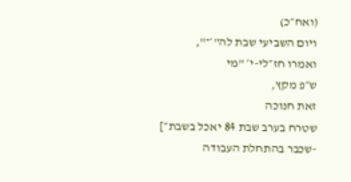(ואח״כ)
ויום השביעי שבת לה"׳־",
ואמרו חז״לי-י׳ "מי
ש״פ מקץ,
זאת חנוכה
שטרח בערב שבת 84 יאכל בשבת״]
-שכבר בהתחלת העבודה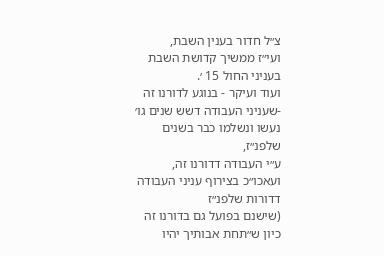צ״ל חדור בענין השבת,
ועי״ז ממשיך קדושת השבת בעניני החול 15 ׳.
ועוד ועיקר - בנוגע לדורנו זה -שעניני העבודה דשש שנים גו׳ נעשו ונשלמו כבר בשנים שלפנ״ז,
ע״י העבודה דדורנו זה,
ועאכו״כ בצירוף עניני העבודה דדורות שלפנ״ז
(שישנם בפועל גם בדורנו זה כיון ש״תחת אבותיך יהיו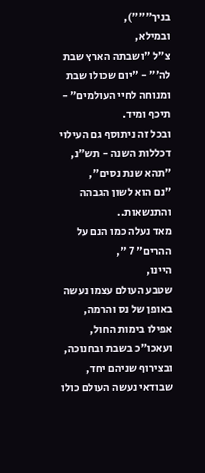בניך"""),
ובמילא,
צ״ל "ושבתה הארץ שבת לה׳״ - "יום שכולו שבת ומנוחה לחיי העולמים״ - תיכף ומיד.
ובכל זה ניתוסף גם העילוי דכללות השנה - תש״נ,
"תהא שנת נסים",
"נם הוא לשון הגבהה והתנשאות..
מאד נעלה כמו הנם על ההרים" 7 ",
היינו,
שטבע העולם עצמו נעשה באופן של נס והרמה,
אפילו בימות החול,
ועאכו״כ בשבת ובחנוכה,
ובצירוף שניהם יחד,
שבודאי נעשה העולם כולו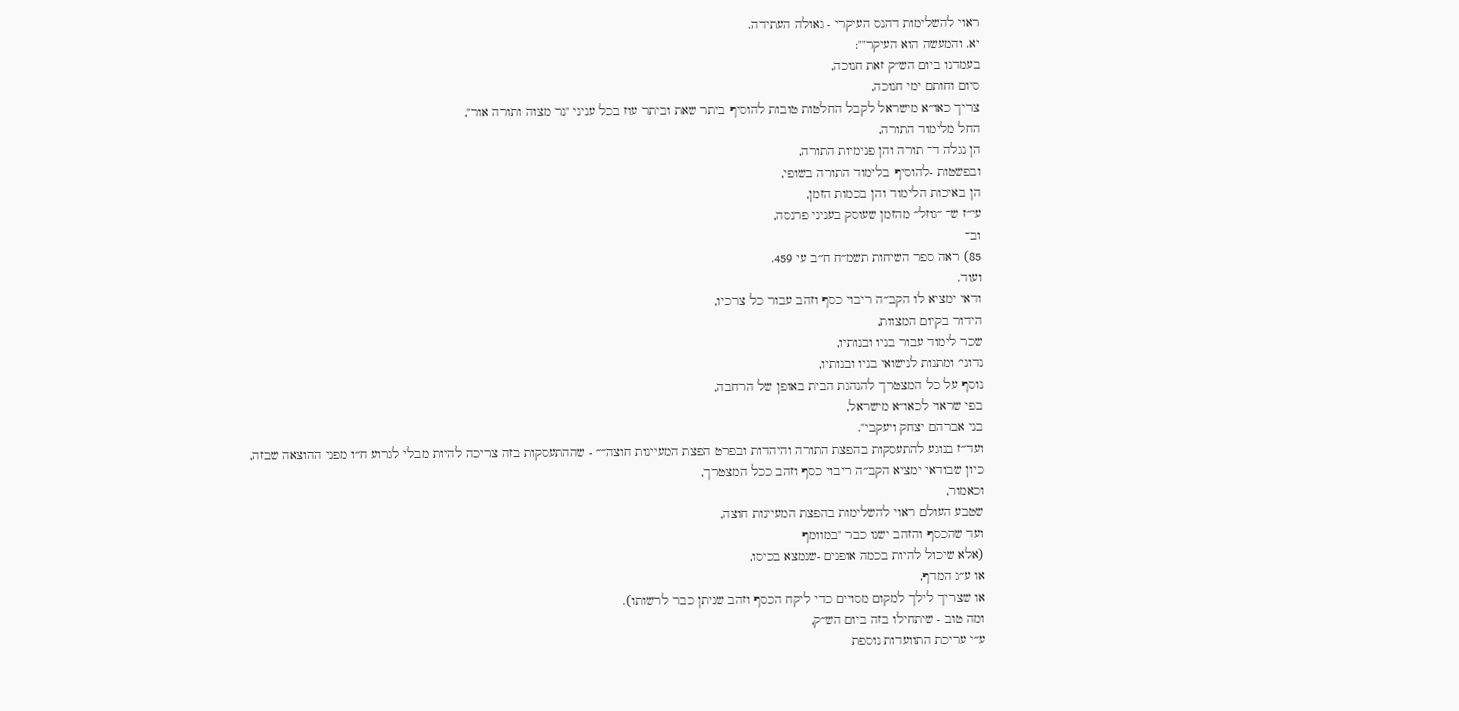ראוי להשלימות דהנס העיקרי - גאולה העתידה.
יא. והמעשה הוא העיקר"":
בעמדנו ביום הש״ק זאת חנוכה,
סיום וחותם ימי חנוכה,
צריך כאו״א מישראל לקבל החלטות טובות להוסיף ביתר שאת וביתר עוז בכל עניני "נר מצוה ותורה אור",
החל מלימוד התורה,
הן נגלה ד־ תורה והן פנימיות התורה,
ובפשטות -להוסיף בלימוד התורה בשופי,
הן באיכות הלימוד והן בכמות הזמן,
עי״ז ש־ ״גוזל״ מהזמן שעוסק בעניני פרנסה,
וב־
85) ראה ספר השיחות תשמ״ח ח״ב עי 459.
ועוד.
ודאי ימציא לו הקב״ה ריבוי כסף וזהב עבור כל צרכיו,
הידור בקיום המצוות,
שכר לימוד עבור בניו ובנותיו,
נדוני׳ ומתנות לנישואי בניו ובנותיו,
נוסף על כל המצטרך להנהגת הבית באופן של הרחבה,
בפי שראוי לכאו״א מישראל,
בני אברהם יצחק ויעקבי".
ועד״ז בנוגע להתעסקות בהפצת התורה והיהדות ובפרט הפצת המעיינות חוצה״״ - שההתעסקות בזה צריכה להיות מבלי לגרוע ח״ו מפני ההוצאה שבזה,
כיון שבודאי ימציא הקב״ה ריבוי כסף וזהב ככל המצטרך,
וכאמור,
שטבע העולם ראוי להשלימות בהפצת המעיינות חוצה,
ועד שהכסף והזהב ישנו כבר "במוומף
(אלא שיכול להיות בכמה אופנים -שנמצא בכיסו,
או ע״ג המדף,
או שצריך לילך למקום מסויים כדי ליקח הכסף וזהב שניתן כבר לרשותו).
ומה טוב - שיתחילו בזה ביום הש״ק,
ע״י עריכת התוועדות נוספת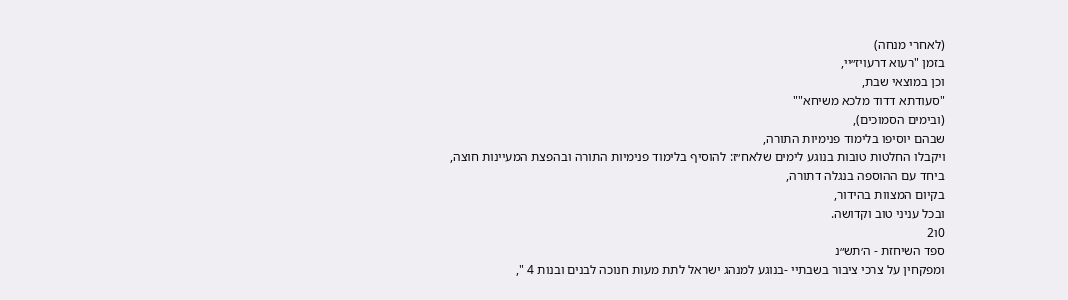(לאחרי מנחה)
בזמן "רעוא דרעויז״יי,
וכן במוצאי שבת,
"סעודתא דדוד מלכא משיחא""
(ובימים הסמוכים),
שבהם יוסיפו בלימוד פנימיות התורה,
ויקבלו החלטות טובות בנוגע לימים שלאח״ז: להוסיף בלימוד פנימיות התורה ובהפצת המעיינות חוצה,
ביחד עם ההוספה בנגלה דתורה,
בקיום המצוות בהידור,
ובכל עניני טוב וקדושה.
0ו2
ספד השיחזת - ה׳תש״נ
ומפקחין על צרכי ציבור בשבתיי -בנוגע למנהג ישראל לתת מעות חנוכה לבנים ובנות 4 ",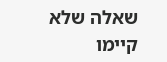שאלה שלא קיימו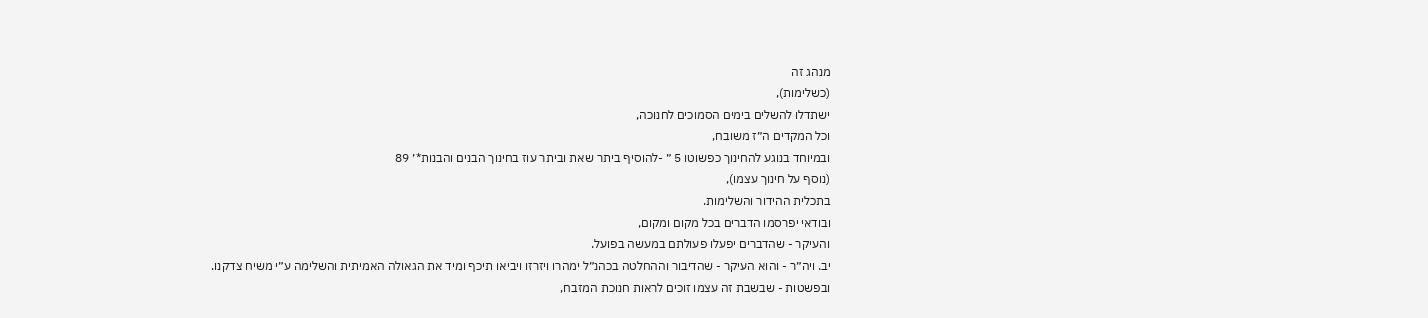מנהג זה
(כשלימות),
ישתדלו להשלים בימים הסמוכים לחנוכה,
וכל המקדים ה״ז משובח,
ובמיוחד בנוגע להחינוך כפשוטו 5 ״ -להוסיף ביתר שאת וביתר עוז בחינוך הבנים והבנות*׳ 89
(נוסף על חינוך עצמו),
בתכלית ההידור והשלימות.
ובודאי יפרסמו הדברים בכל מקום ומקום,
והעיקר - שהדברים יפעלו פעולתם במעשה בפועל.
יב. ויה״ר - והוא העיקר - שהדיבור וההחלטה בכהנ״ל ימהרו ויזרזו ויביאו תיכף ומיד את הגאולה האמיתית והשלימה ע״י משיח צדקנו.
ובפשטות - שבשבת זה עצמו זוכים לראות חנוכת המזבח,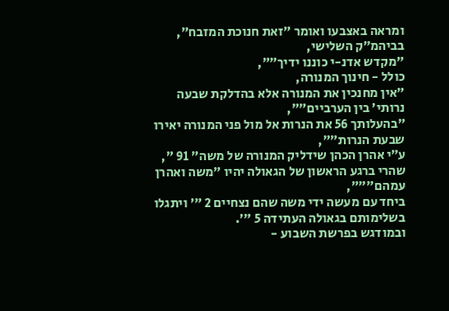ומראה באצבעו ואומר "זאת חנוכת המזבח",
בביהמ״ק השלישי,
"מקדש אדנ-י כוננו ידיך"",
כולל - חינוך המנורה,
"אין מחנכין את המנורה אלא בהדלקת שבעה נרותי׳ בין הערביים"",
"בהעלותך 56 את הנרות אל מול פני המנורה יאירו שבעת הנרות"",
ע״י אהרן הכהן שידליק המנורה של משה" 91 ",
שהרי ברגע הראשון של הגאולה יהיו "משה ואהרן עמהם""",
ביחד עם מעשה ידי משה שהם נצחיים 2 "׳ ויתגלו בשלימותם בגאולה העתידה 5 "׳.
ובמודגש בפרשת השבוע -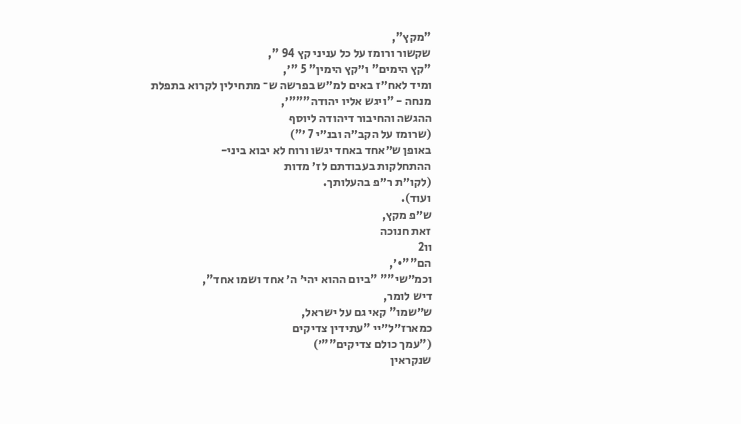"מקץ",
שקשור ורומז על כל עניני קץ 94 ",
"קץ הימים" ו״קץ הימין" 5 "׳,
ומיד לאח״ז באים למ״ש בפרשה ש־ מתחילין לקרוא בתפלת מנחה - "ויגש אליו יהודה"""׳,
ההגשה והחיבור דיהודה ליוסף
(שרומז על הקב״ה ובנ״י 7 ׳")
באופן ש״אחד באחד יגשו ורוח לא יבוא ביני-
ההתחלקות בעבודתם לז׳ מדות
(לקו״ת ר׳׳פ בהעלותך.
ועוד).
ש״פ מקץ,
זאת חנוכה
וו2
הם""•׳,
וכמ״שי"" "ביום ההוא יהי׳ ה׳ אחד ושמו אחד",
דיש לומר,
ש״שמו" קאי גם על ישראל,
כמארז״ל״יי "עתידין צדיקים
("עמך כולם צדיקים""׳)
שנקראין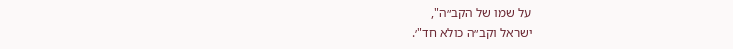על שמו של הקב״ה",
ישראל וקב״ה כולא חד"׳.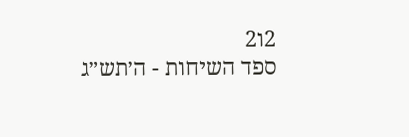2ו2
ספד השיחות - ה׳תש״ג